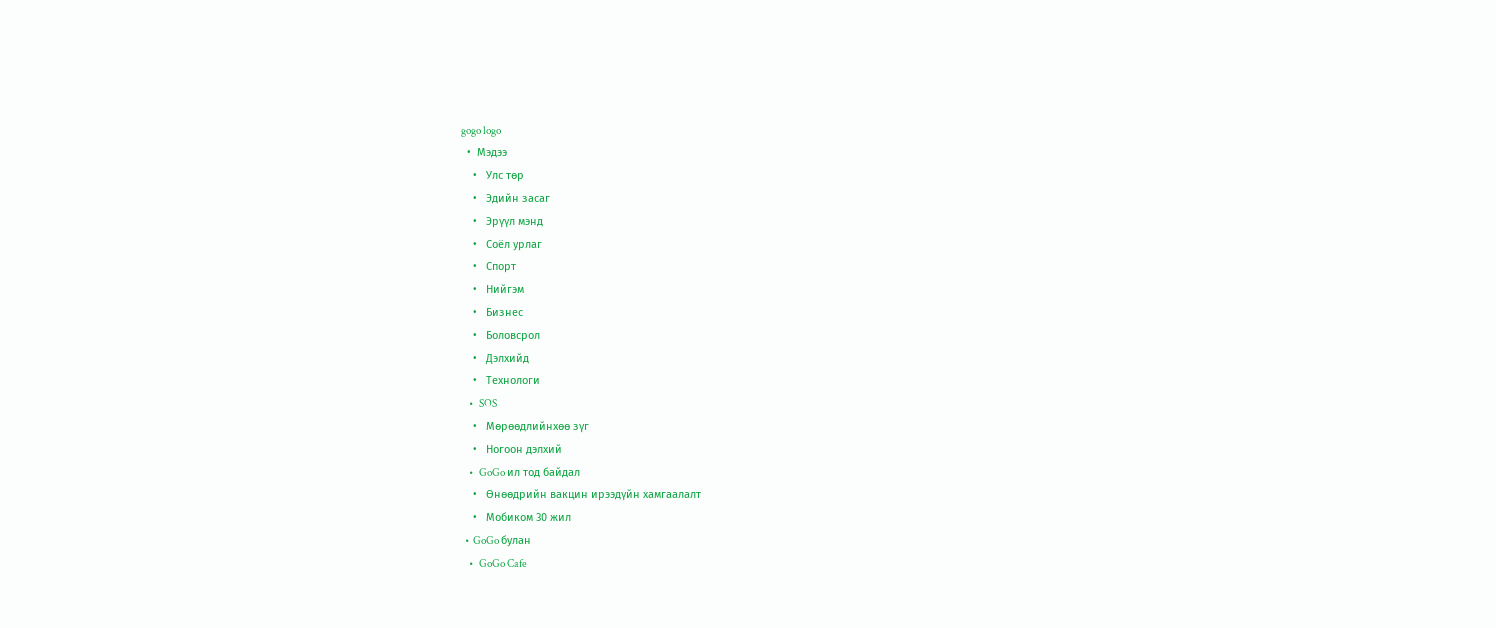gogo logo
  •  Мэдээ
    •   Улс төр
    •   Эдийн засаг
    •   Эрүүл мэнд
    •   Соёл урлаг
    •   Спорт
    •   Нийгэм
    •   Бизнес
    •   Боловсрол
    •   Дэлхийд
    •   Технологи
    •   SOS
    •   Мөрөөдлийнхөө зүг
    •   Ногоон дэлхий
    •   GoGo ил тод байдал
    •   Өнөөдрийн вакцин ирээдүйн хамгаалалт
    •   Мобиком 30 жил
  •  GoGo булан
    •   GoGo Cafe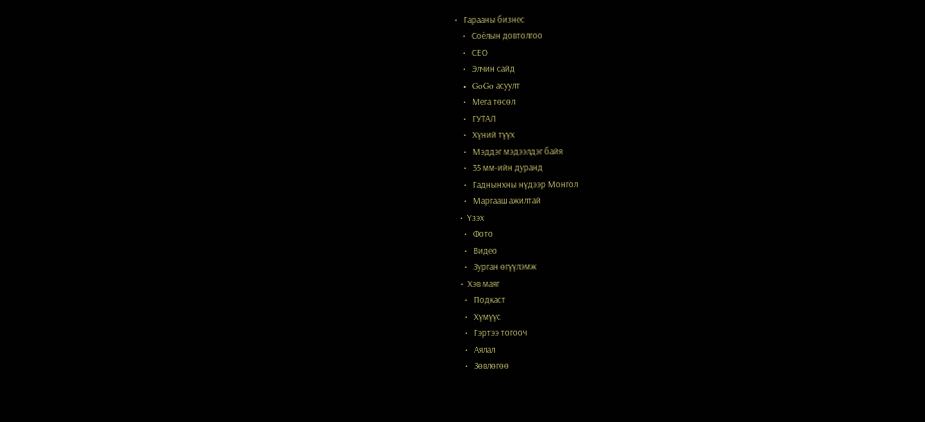•   Гарааны бизнес
    •   Соёлын довтолгоо
    •   СEO
    •   Элчин сайд
    •   GoGo асуулт
    •   Мега төсөл
    •   ГУТАЛ
    •   Хүний түүх
    •   Мэддэг мэдээлдэг байя
    •   35 мм-ийн дуранд
    •   Гаднынхны нүдээр Монгол
    •   Маргааш ажилтай
  •  Үзэх
    •   Фото
    •   Видео
    •   Зурган өгүүлэмж
  •  Хэв маяг
    •   Подкаст
    •   Хүмүүс
    •   Гэртээ тогооч
    •   Аялал
    •   Зөвлөгөө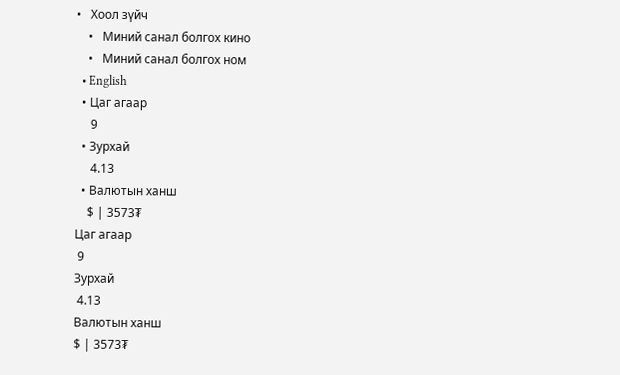•   Хоол зүйч
    •   Миний санал болгох кино
    •   Миний санал болгох ном
  • English
  • Цаг агаар
     9
  • Зурхай
     4.13
  • Валютын ханш
    $ | 3573₮
Цаг агаар
 9
Зурхай
 4.13
Валютын ханш
$ | 3573₮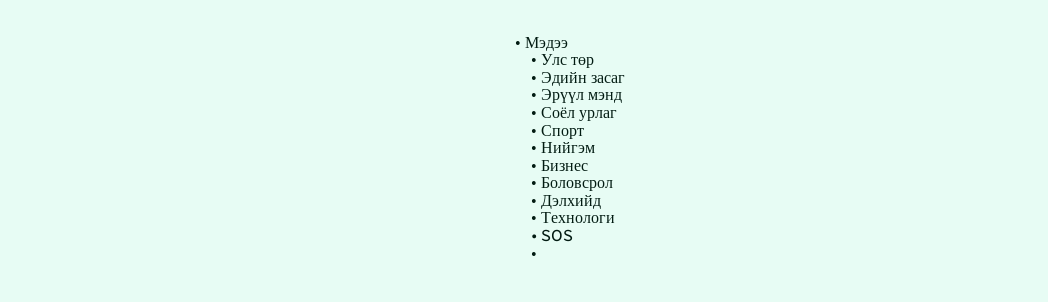• Мэдээ
    • Улс төр
    • Эдийн засаг
    • Эрүүл мэнд
    • Соёл урлаг
    • Спорт
    • Нийгэм
    • Бизнес
    • Боловсрол
    • Дэлхийд
    • Технологи
    • SOS
    •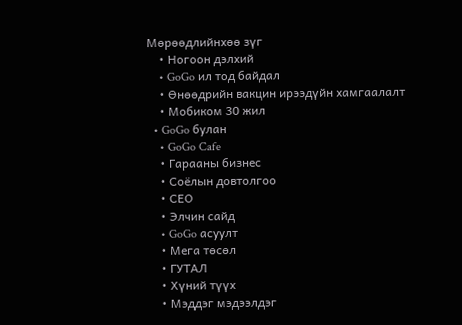Мөрөөдлийнхөө зүг
    • Ногоон дэлхий
    • GoGo ил тод байдал
    • Өнөөдрийн вакцин ирээдүйн хамгаалалт
    • Мобиком 30 жил
  • GoGo булан
    • GoGo Cafe
    • Гарааны бизнес
    • Соёлын довтолгоо
    • СEO
    • Элчин сайд
    • GoGo асуулт
    • Мега төсөл
    • ГУТАЛ
    • Хүний түүх
    • Мэддэг мэдээлдэг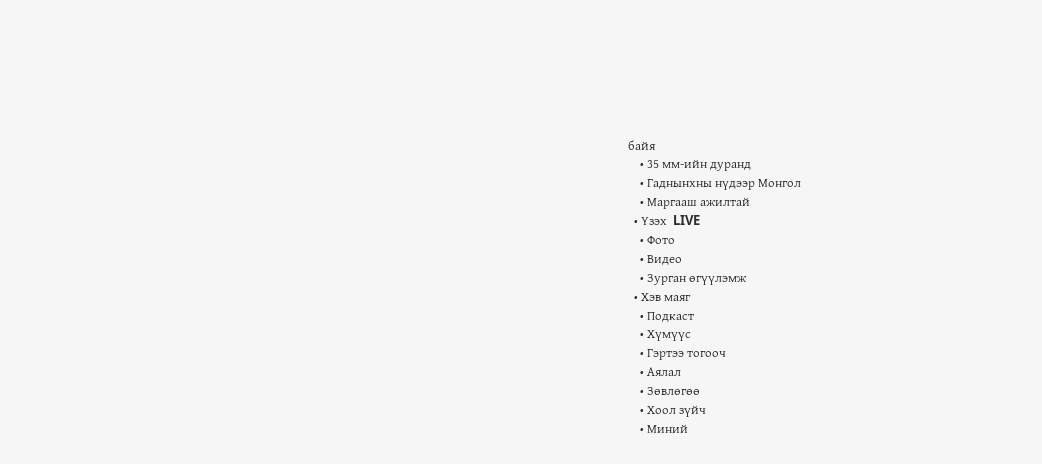байя
    • 35 мм-ийн дуранд
    • Гаднынхны нүдээр Монгол
    • Маргааш ажилтай
  • Үзэх  LIVE
    • Фото
    • Видео
    • Зурган өгүүлэмж
  • Хэв маяг
    • Подкаст
    • Хүмүүс
    • Гэртээ тогооч
    • Аялал
    • Зөвлөгөө
    • Хоол зүйч
    • Миний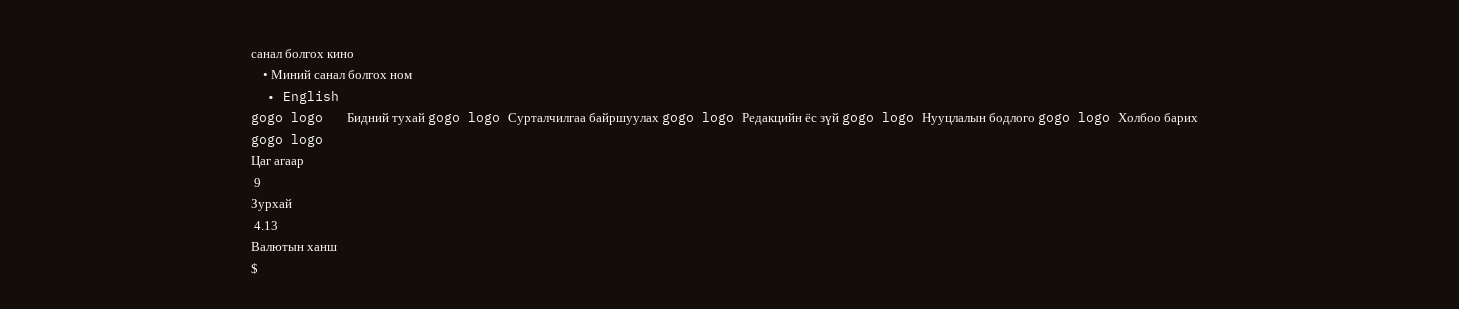санал болгох кино
    • Миний санал болгох ном
  • English
gogo logo   Бидний тухай gogo logo Сурталчилгаа байршуулах gogo logo Редакцийн ёс зүй gogo logo Нууцлалын бодлого gogo logo Холбоо барих
gogo logo
Цаг агаар
 9
Зурхай
 4.13
Валютын ханш
$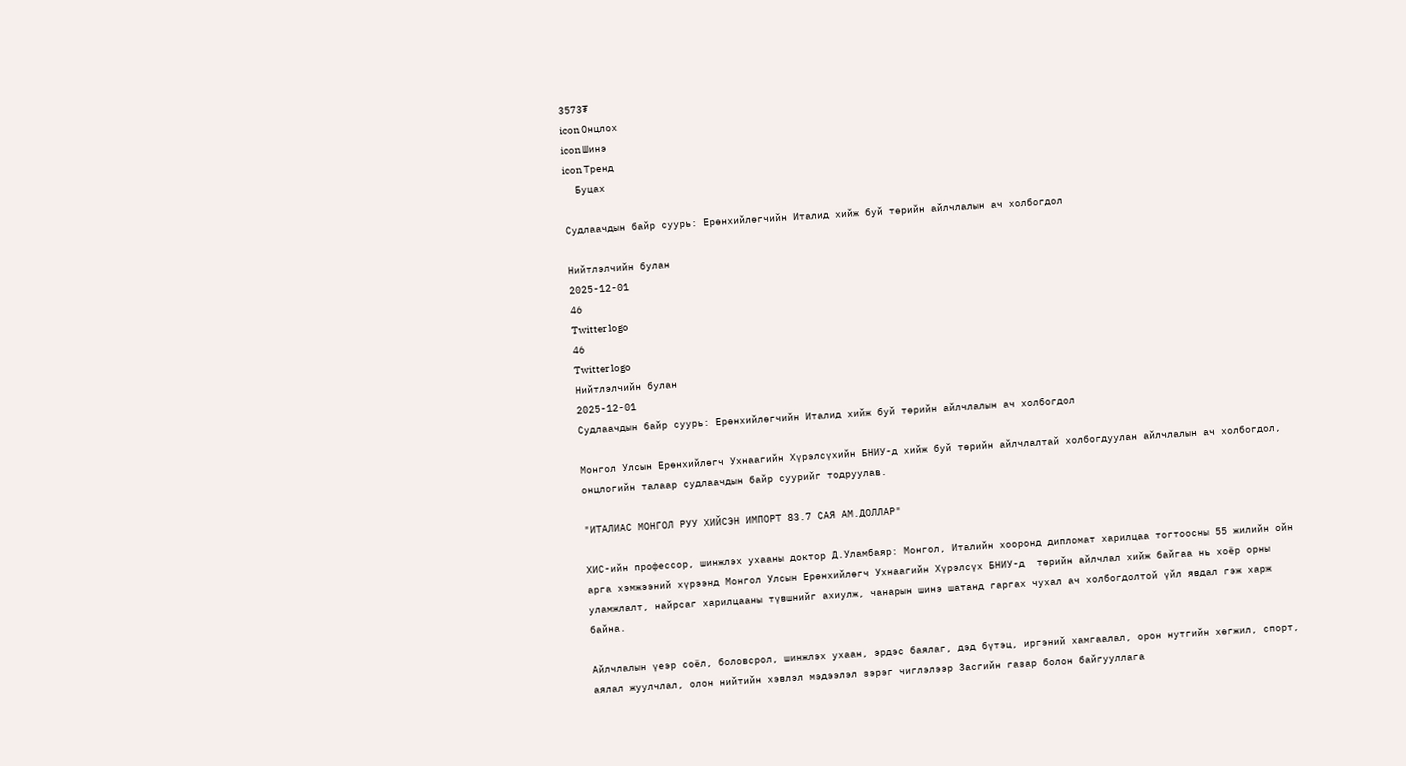3573₮
icon Онцлох
icon Шинэ
icon Тренд
  Буцах

Судлаачдын байр суурь: Ерөнхийлөгчийн Италид хийж буй төрийн айлчлалын ач холбогдол

Нийтлэлчийн булан
2025-12-01
46
Twitter logo
46
Twitter logo
Нийтлэлчийн булан
2025-12-01
Судлаачдын байр суурь: Ерөнхийлөгчийн Италид хийж буй төрийн айлчлалын ач холбогдол

Монгол Улсын Ерөнхийлөгч Ухнаагийн Хүрэлсүхийн БНИУ-д хийж буй төрийн айлчлалтай холбогдуулан айлчлалын ач холбогдол, онцлогийн талаар судлаачдын байр суурийг тодруулав.

"ИТАЛИАС МОНГОЛ РУУ ХИЙСЭН ИМПОРТ 83.7 САЯ АМ.ДОЛЛАР"

ХИС-ийн профессор, шинжлэх ухааны доктор Д.Уламбаяр: Монгол, Италийн хооронд дипломат харилцаа тогтоосны 55 жилийн ойн арга хэмжээний хүрээнд Монгол Улсын Ерөнхийлөгч Ухнаагийн Хүрэлсүх БНИУ-д  төрийн айлчлал хийж байгаа нь хоёр орны уламжлалт, найрсаг харилцааны түвшнийг ахиулж, чанарын шинэ шатанд гаргах чухал ач холбогдолтой үйл явдал гэж харж байна.

Айлчлалын үеэр соёл, боловсрол, шинжлэх ухаан, эрдэс баялаг, дэд бүтэц, иргэний хамгаалал, орон нутгийн хөгжил, спорт, аялал жуулчлал, олон нийтийн хэвлэл мэдээлэл зэрэг чиглэлээр Засгийн газар болон байгууллага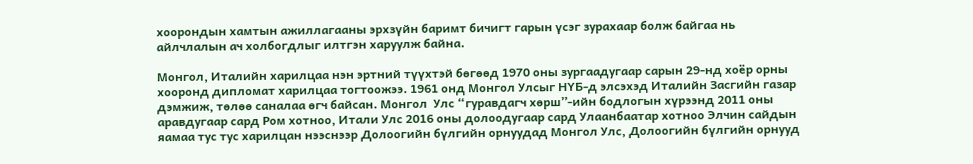хоорондын хамтын ажиллагааны эрхзүйн баримт бичигт гарын үсэг зурахаар болж байгаа нь   айлчлалын ач холбогдлыг илтгэн харуулж байна.

Монгол, Италийн харилцаа нэн эртний түүхтэй бөгөөд 1970 оны зургаадугаар сарын 29-нд хоёр орны хооронд дипломат харилцаа тогтоожээ. 1961 онд Монгол Улсыг НҮБ-д элсэхэд Италийн Засгийн газар дэмжиж, төлөө саналаа өгч байсан. Монгол  Улс “гуравдагч хөрш”-ийн бодлогын хүрээнд 2011 оны аравдугаар сард Ром хотноо, Итали Улс 2016 оны долоодугаар сард Улаанбаатар хотноо Элчин сайдын яамаа тус тус харилцан нээснээр Долоогийн бүлгийн орнуудад Монгол Улс, Долоогийн бүлгийн орнууд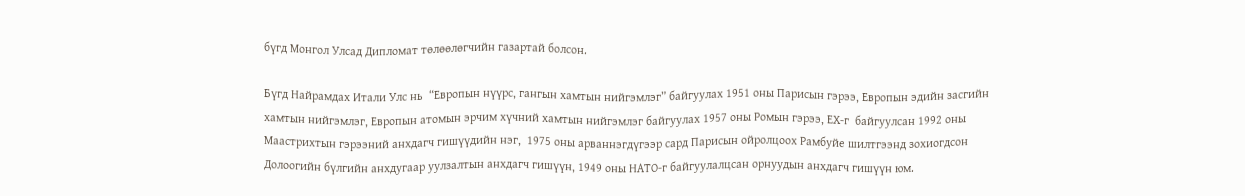бүгд Монгол Улсад Дипломат төлөөлөгчийн газартай болсон.

Бүгд Найрамдах Итали Улс нь  “Европын нүүрс, гангын хамтын нийгэмлэг” байгуулах 1951 оны Парисын гэрээ, Европын эдийн засгийн хамтын нийгэмлэг, Европын атомын эрчим хүчний хамтын нийгэмлэг байгуулах 1957 оны Ромын гэрээ, ЕХ-г  байгуулсан 1992 оны Маастрихтын гэрээний анхдагч гишүүдийн нэг,  1975 оны арваннэгдүгээр сард Парисын ойролцоох Рамбуйе шилтгээнд зохиогдсон Долоогийн бүлгийн анхдугаар уулзалтын анхдагч гишүүн, 1949 оны НАТО-г байгуулалцсан орнуудын анхдагч гишүүн юм.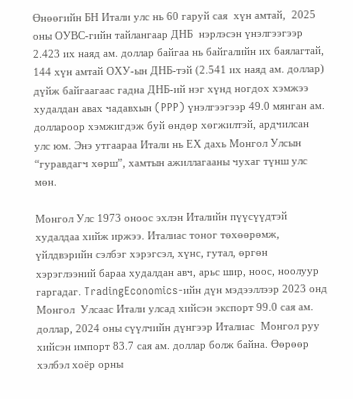Өнөөгийн БН Итали улс нь 60 гаруй сая  хүн амтай,  2025 оны ОУВС-гийн тайлангаар ДНБ  нэрлэсэн үнэлгээгээр 2.423 их наяд ам. доллар байгаа нь байгалийн их баялагтай,  144 хүн амтай ОХУ-ын ДНБ-тэй (2.541 их наяд ам. доллар) дүйж байгаагаас гадна ДНБ-ий нэг хүнд ногдох хэмжээ худалдан авах чадавхын (PPP) үнэлгээгээр 49.0 мянган ам. доллароор хэмжигдэж буй өндөр хөгжилтэй, ардчилсан улс юм. Энэ утгаараа Итали нь ЕХ дахь Монгол Улсын “гуравдагч хөрш”, хамтын ажиллагааны чухаг түнш улс мөн.

Монгол Улс 1973 оноос эхлэн Италийн пүүсүүдтэй худалдаа хийж иржээ. Италиас тоног төхөөрөмж, үйлдвэрийн сэлбэг хэрэгсэл, хүнс, гутал, өргөн хэрэглээний бараа худалдан авч, арьс шир, ноос, ноолуур гаргадаг. TradingEconomics-ийн дүн мэдээллээр 2023 онд Монгол  Улсаас Итали улсад хийсэн экспорт 99.0 сая ам. доллар, 2024 оны сүүлчийн дүнгээр Италиас  Монгол руу хийсэн импорт 83.7 сая ам. доллар болж байна. Өөрөөр хэлбэл хоёр орны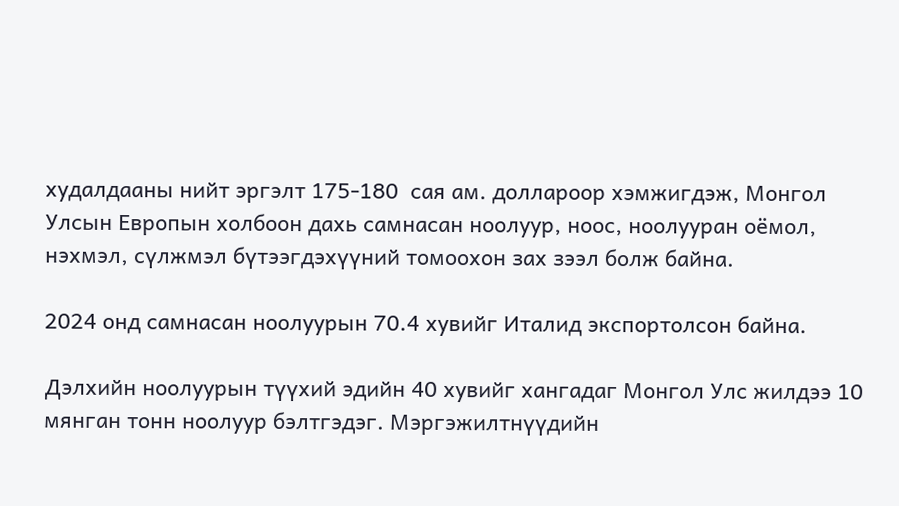худалдааны нийт эргэлт 175-180  сая ам. доллароор хэмжигдэж, Монгол Улсын Европын холбоон дахь самнасан ноолуур, ноос, ноолууран оёмол, нэхмэл, сүлжмэл бүтээгдэхүүний томоохон зах зээл болж байна.

2024 онд самнасан ноолуурын 70.4 хувийг Италид экспортолсон байна.

Дэлхийн ноолуурын түүхий эдийн 40 хувийг хангадаг Монгол Улс жилдээ 10 мянган тонн ноолуур бэлтгэдэг. Мэргэжилтнүүдийн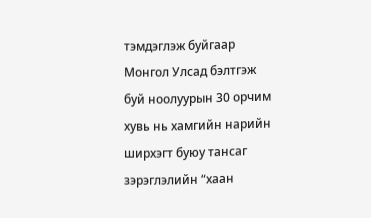тэмдэглэж буйгаар Монгол Улсад бэлтгэж буй ноолуурын 30 орчим хувь нь хамгийн нарийн ширхэгт буюу тансаг зэрэглэлийн “хаан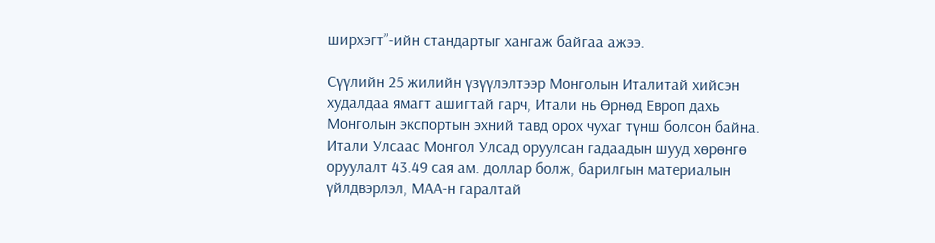ширхэгт”-ийн стандартыг хангаж байгаа ажээ.

Сүүлийн 25 жилийн үзүүлэлтээр Монголын Италитай хийсэн худалдаа ямагт ашигтай гарч, Итали нь Өрнөд Европ дахь Монголын экспортын эхний тавд орох чухаг түнш болсон байна. Итали Улсаас Монгол Улсад оруулсан гадаадын шууд хөрөнгө оруулалт 43.49 сая ам. доллар болж, барилгын материалын үйлдвэрлэл, МАА-н гаралтай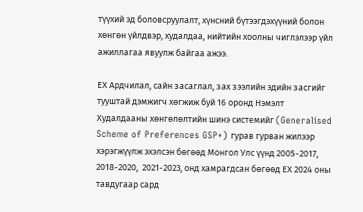түүхий эд боловсруулалт, хүнсний бүтээгдэхүүний болон хөнгөн үйлдвэр, худалдаа, нийтийн хоолны чиглэлээр үйл ажиллагаа явуулж байгаа ажээ.

ЕХ Ардчилал, сайн засаглал, зах зээлийн эдийн засгийг тууштай дэмжигч хөгжиж буй 16 оронд Нэмэлт Худалдааны хөнгөлөлтийн шинэ системийг (Generalised Scheme of Preferences GSP+) гурав гурван жилээр хэрэгжүүлж эхэлсэн бөгөөд Монгол Улс үүнд 2005-2017,  2018-2020,  2021-2023, онд хамрагдсан бөгөөд ЕХ 2024 оны тавдугаар сард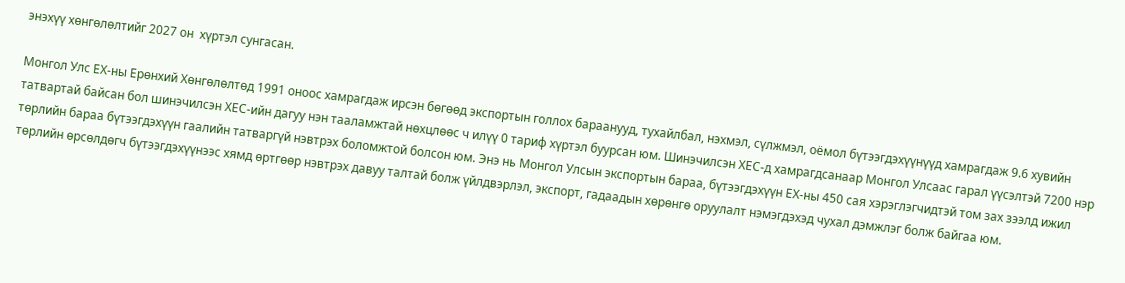энэхүү хөнгөлөлтийг 2027 он  хүртэл сунгасан.

Монгол Улс ЕХ-ны Ерөнхий Хөнгөлөлтөд 1991 оноос хамрагдаж ирсэн бөгөөд экспортын голлох бараанууд, тухайлбал, нэхмэл, сүлжмэл, оёмол бүтээгдэхүүнүүд хамрагдаж 9.6 хувийн татвартай байсан бол шинэчилсэн ХЕС-ийн дагуу нэн тааламжтай нөхцлөөс ч илүү 0 тариф хүртэл буурсан юм. Шинэчилсэн ХЕС-д хамрагдсанаар Монгол Улсаас гарал үүсэлтэй 7200 нэр төрлийн бараа бүтээгдэхүүн гаалийн татваргүй нэвтрэх боломжтой болсон юм. Энэ нь Монгол Улсын экспортын бараа, бүтээгдэхүүн ЕХ-ны 450 сая хэрэглэгчидтэй том зах зээлд ижил төрлийн өрсөлдөгч бүтээгдэхүүнээс хямд өртгөөр нэвтрэх давуу талтай болж үйлдвэрлэл, экспорт, гадаадын хөрөнгө оруулалт нэмэгдэхэд чухал дэмжлэг болж байгаа юм.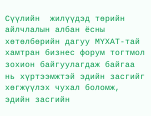Сүүлийн  жилүүдэд төрийн айлчлалын албан ёсны хөтөлбөрийн дагуу МҮХАТ-тай хамтран бизнес форум тогтмол зохион байгуулагдаж байгаа нь хүртээмжтэй эдийн засгийг хөгжүүлэх чухал боломж, эдийн засгийн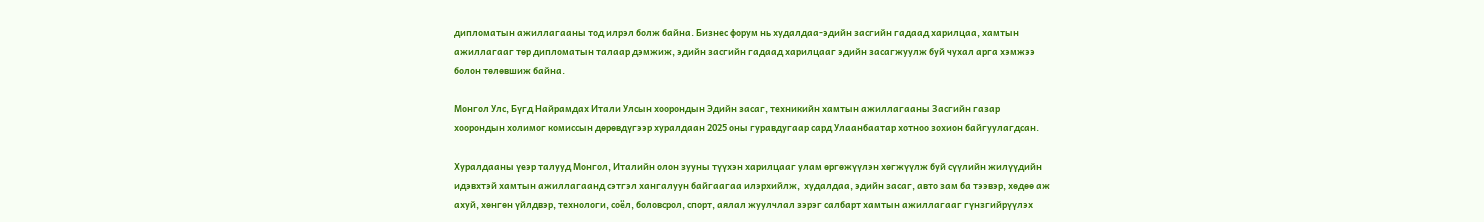дипломатын ажиллагааны тод илрэл болж байна. Бизнес форум нь худалдаа-эдийн засгийн гадаад харилцаа, хамтын ажиллагааг төр дипломатын талаар дэмжиж, эдийн засгийн гадаад харилцааг эдийн засагжуулж буй чухал арга хэмжээ болон төлөвшиж байна.

Монгол Улс, Бүгд Найрамдах Итали Улсын хоорондын Эдийн засаг, техникийн хамтын ажиллагааны Засгийн газар хоорондын холимог комиссын дөрөвдүгээр хуралдаан 2025 оны гуравдугаар сард Улаанбаатар хотноо зохион байгуулагдсан.

Хуралдааны үеэр талууд Монгол, Италийн олон зууны түүхэн харилцааг улам өргөжүүлэн хөгжүүлж буй сүүлийн жилүүдийн идэвхтэй хамтын ажиллагаанд сэтгэл хангалуун байгаагаа илэрхийлж,  худалдаа, эдийн засаг, авто зам ба тээвэр, хөдөө аж ахуй, хөнгөн үйлдвэр, технологи, соёл, боловсрол, спорт, аялал жуулчлал зэрэг салбарт хамтын ажиллагааг гүнзгийрүүлэх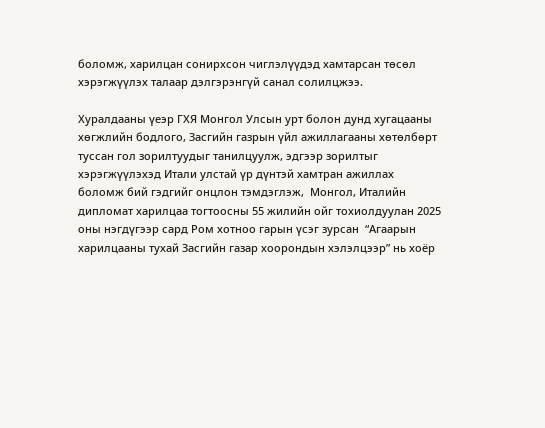боломж, харилцан сонирхсон чиглэлүүдэд хамтарсан төсөл хэрэгжүүлэх талаар дэлгэрэнгүй санал солилцжээ.

Хуралдааны үеэр ГХЯ Монгол Улсын урт болон дунд хугацааны хөгжлийн бодлого, Засгийн газрын үйл ажиллагааны хөтөлбөрт туссан гол зорилтуудыг танилцуулж, эдгээр зорилтыг хэрэгжүүлэхэд Итали улстай үр дүнтэй хамтран ажиллах боломж бий гэдгийг онцлон тэмдэглэж,  Монгол, Италийн дипломат харилцаа тогтоосны 55 жилийн ойг тохиолдуулан 2025 оны нэгдүгээр сард Ром хотноо гарын үсэг зурсан  “Агаарын харилцааны тухай Засгийн газар хоорондын хэлэлцээр” нь хоёр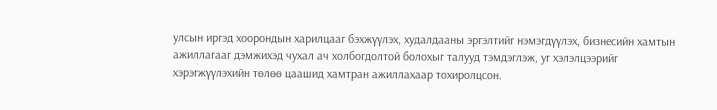улсын иргэд хоорондын харилцааг бэхжүүлэх, худалдааны эргэлтийг нэмэгдүүлэх, бизнесийн хамтын ажиллагааг дэмжихэд чухал ач холбогдолтой болохыг талууд тэмдэглэж, уг хэлэлцээрийг хэрэгжүүлэхийн төлөө цаашид хамтран ажиллахаар тохиролцсон.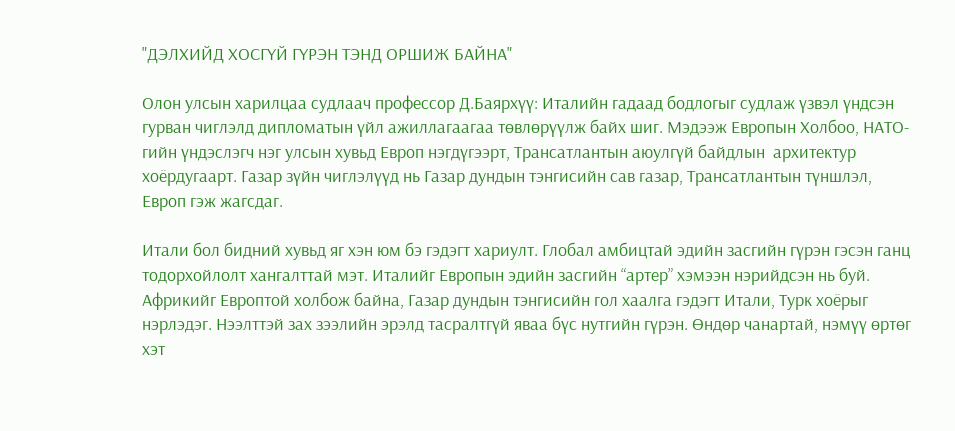"ДЭЛХИЙД ХОСГҮЙ ГҮРЭН ТЭНД ОРШИЖ БАЙНА"

Олон улсын харилцаа судлаач профессор Д.Баярхүү: Италийн гадаад бодлогыг судлаж үзвэл үндсэн гурван чиглэлд дипломатын үйл ажиллагаагаа төвлөрүүлж байх шиг. Мэдээж Европын Холбоо, НАТО-гийн үндэслэгч нэг улсын хувьд Европ нэгдүгээрт, Трансатлантын аюулгүй байдлын  архитектур хоёрдугаарт. Газар зүйн чиглэлүүд нь Газар дундын тэнгисийн сав газар, Трансатлантын түншлэл,   Европ гэж жагсдаг.

Итали бол бидний хувьд яг хэн юм бэ гэдэгт хариулт. Глобал амбицтай эдийн засгийн гүрэн гэсэн ганц тодорхойлолт хангалттай мэт. Италийг Европын эдийн засгийн “артер” хэмээн нэрийдсэн нь буй. Африкийг Европтой холбож байна, Газар дундын тэнгисийн гол хаалга гэдэгт Итали, Турк хоёрыг нэрлэдэг. Нээлттэй зах зээлийн эрэлд тасралтгүй яваа бүс нутгийн гүрэн. Өндөр чанартай, нэмүү өртөг хэт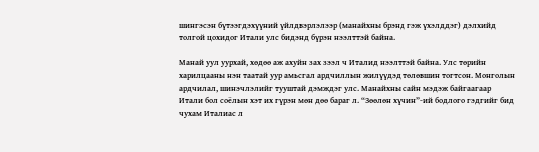шингэсэн бүтээгдэхүүний үйлдвэрлэлээр (манайхны брэнд гэж үхэлддэг) дэлхийд толгой цохидог Итали улс бидэнд бүрэн нээлттэй байна.

Манай уул уурхай, хөдөө аж ахуйн зах зээл ч Италид нээлттэй байна. Улс төрийн харилцааны нэн таатай уур амьсгал ардчиллын жилүүдэд төлөвшин тогтсон. Монголын ардчилал, шинэчлэлийг тууштай дэмждэг улс. Манайхны сайн мэдэж байгаагаар Итали бол соёлын хэт их гүрэн мөн дөө бараг л. “Зөөлөн хүчин”-ий бодлого гэдгийг бид чухам Италиас л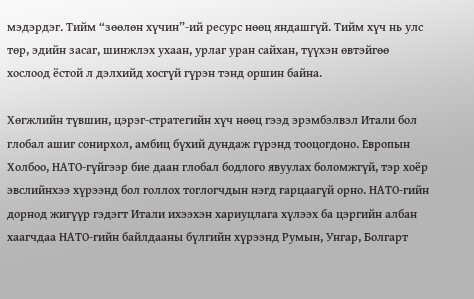мэдэрдэг. Тийм “зөөлөн хүчин”-ий ресурс нөөц яндашгүй. Тийм хүч нь улс төр, эдийн засаг, шинжлэх ухаан, урлаг уран сайхан, түүхэн өвтэйгөө хослоод ёстой л дэлхийд хосгүй гүрэн тэнд оршин байна.

Хөгжлийн түвшин, цэрэг-стратегийн хүч нөөц гээд эрэмбэлвэл Итали бол глобал ашиг сонирхол, амбиц бүхий дундаж гүрэнд тооцогдоно. Европын Холбоо, НАТО-гүйгээр бие даан глобал бодлого явуулах боломжгүй, тэр хоёр эвслийнхээ хүрээнд бол голлох тоглогчдын нэгд гарцаагүй орно. НАТО-гийн дорнод жигүүр гэдэгт Итали ихээхэн хариуцлага хүлээх ба цэргийн албан хаагчдаа НАТО-гийн байлдааны бүлгийн хүрээнд Румын, Унгар, Болгарт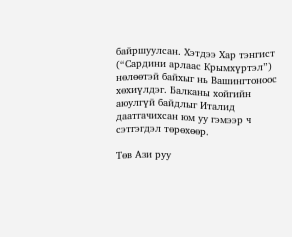байршуулсан. Хэтдээ Хар тэнгист (“Сардини арлаас Крымхүртэл”) нөлөөтэй байхыг нь Вашингтоноос хөхиүлдэг. Балканы хойгийн аюулгүй байдлыг Италид даатгачихсан юм уу гэмээр ч сэтгэгдэл төрөхөөр.

Төв Ази руу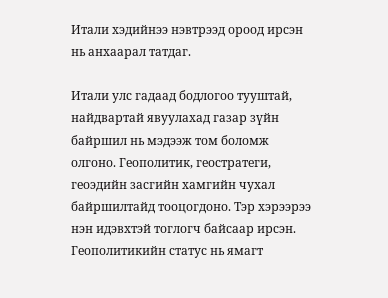Итали хэдийнээ нэвтрээд ороод ирсэн нь анхаарал татдаг.

Итали улс гадаад бодлогоо тууштай, найдвартай явуулахад газар зүйн байршил нь мэдээж том боломж олгоно. Геополитик, геостратеги, геоэдийн засгийн хамгийн чухал байршилтайд тооцогдоно. Тэр хэрээрээ нэн идэвхтэй тоглогч байсаар ирсэн. Геополитикийн статус нь ямагт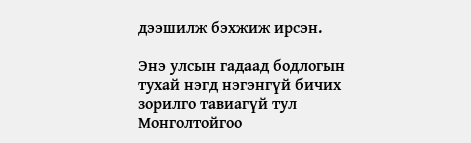дээшилж бэхжиж ирсэн.

Энэ улсын гадаад бодлогын тухай нэгд нэгэнгүй бичих зорилго тавиагүй тул Монголтойгоо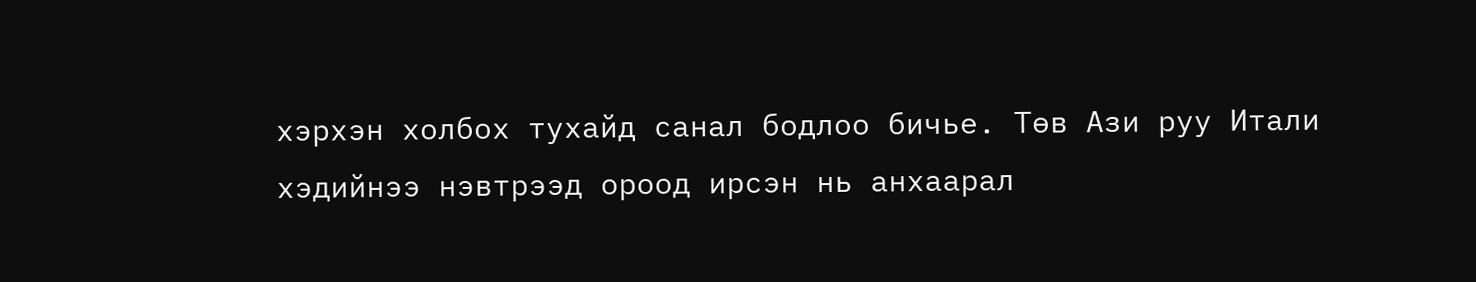хэрхэн холбох тухайд санал бодлоо бичье. Төв Ази руу Итали хэдийнээ нэвтрээд ороод ирсэн нь анхаарал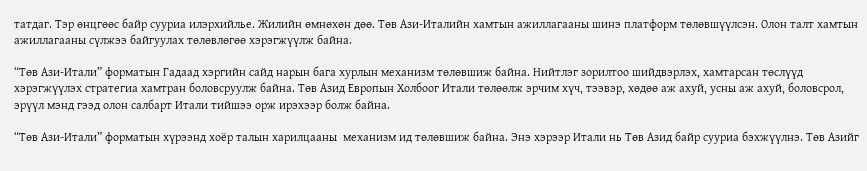татдаг. Тэр өнцгөөс байр сууриа илэрхийлье. Жилийн өмнөхөн дөө. Төв Ази-Италийн хамтын ажиллагааны шинэ платформ төлөвшүүлсэн. Олон талт хамтын ажиллагааны сүлжээ байгуулах төлөвлөгөө хэрэгжүүлж байна.

“Төв Ази-Итали” форматын Гадаад хэргийн сайд нарын бага хурлын механизм төлөвшиж байна. Нийтлэг зорилтоо шийдвэрлэх, хамтарсан төслүүд хэрэгжүүлэх стратегиа хамтран боловсруулж байна. Төв Азид Европын Холбоог Итали төлөөлж эрчим хүч, тээвэр, хөдөө аж ахуй, усны аж ахуй, боловсрол, эрүүл мэнд гээд олон салбарт Итали тийшээ орж ирэхээр болж байна.

“Төв Ази-Итали” форматын хүрээнд хоёр талын харилцааны  механизм ид төлөвшиж байна. Энэ хэрээр Итали нь Төв Азид байр сууриа бэхжүүлнэ. Төв Азийг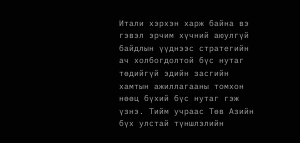Итали хэрхэн харж байна вэ гэвэл эрчим хүчний аюулгүй байдлын үүднээс стратегийн ач холбогдолтой бүс нутаг төдийгүй эдийн засгийн хамтын ажиллагааны томхон нөөц бүхий бүс нутаг гэж үзнэ. Тийм учраас Төв Азийн бүх улстай түншлэлийн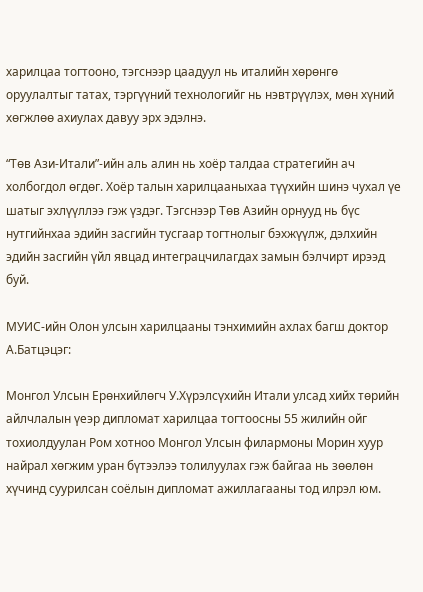харилцаа тогтооно, тэгснээр цаадуул нь италийн хөрөнгө оруулалтыг татах, тэргүүний технологийг нь нэвтрүүлэх, мөн хүний хөгжлөө ахиулах давуу эрх эдэлнэ.

“Төв Ази-Итали”-ийн аль алин нь хоёр талдаа стратегийн ач холбогдол өгдөг. Хоёр талын харилцааныхаа түүхийн шинэ чухал үе шатыг эхлүүллээ гэж үздэг. Тэгснээр Төв Азийн орнууд нь бүс нутгийнхаа эдийн засгийн тусгаар тогтнолыг бэхжүүлж, дэлхийн эдийн засгийн үйл явцад интеграцчилагдах замын бэлчирт ирээд буй.

МУИС-ийн Олон улсын харилцааны тэнхимийн ахлах багш доктор А.Батцэцэг:

Монгол Улсын Ерөнхийлөгч У.Хүрэлсүхийн Итали улсад хийх төрийн айлчлалын үеэр дипломат харилцаа тогтоосны 55 жилийн ойг тохиолдуулан Ром хотноо Монгол Улсын филармоны Морин хуур найрал хөгжим уран бүтээлээ толилуулах гэж байгаа нь зөөлөн хүчинд суурилсан соёлын дипломат ажиллагааны тод илрэл юм.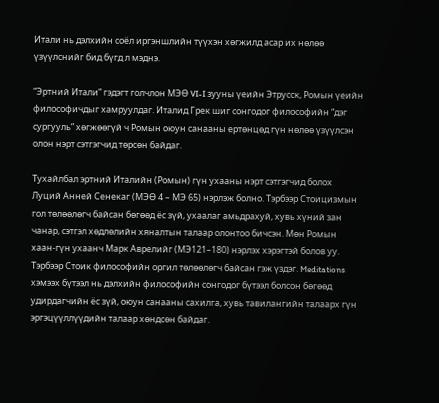Итали нь дэлхийн соёл иргэншлийн түүхэн хөгжилд асар их нөлөө үзүүлснийг бид бүгд л мэднэ.

“Эртний Итали” гэдэгт голчлон МЭӨ VI-I зууны үеийн Этрусск, Ромын үеийн  философичдыг хамруулдаг. Италид Грек шиг сонгодог философийн “дэг сургууль” хөгжөөгүй ч Ромын оюун санааны ертөнцөд гүн нөлөө үзүүлсэн олон нэрт сэтгэгчид төрсөн байдаг.

Тухайлбал эртний Италийн (Ромын) гүн ухааны нэрт сэтгэгчид болох  Луций Анней Сенекаг (МЭӨ 4 – МЭ 65) нэрлэж болно. Тэрбээр Стоицизмын гол төлөөлөгч байсан бөгөөд ёс зүй, ухаалаг амьдрахуй, хувь хүний зан чанар, сэтгэл хөдлөлийн хяналтын талаар олонтоо бичсэн. Мөн Ромын хаан-гүн ухаанч Марк Аврелийг (МЭ121–180) нэрлэх хэрэгтэй болов уу. Тэрбээр Стоик философийн оргил төлөөлөгч байсан гэж үздэг. Meditations хэмээх бүтээл нь дэлхийн философийн сонгодог бүтээл болсон бөгөөд  удирдагчийн ёс зүй, оюун санааны сахилга, хувь тавилангийн талаарх гүн эргэцүүллүүдийн талаар хөндсөн байдаг.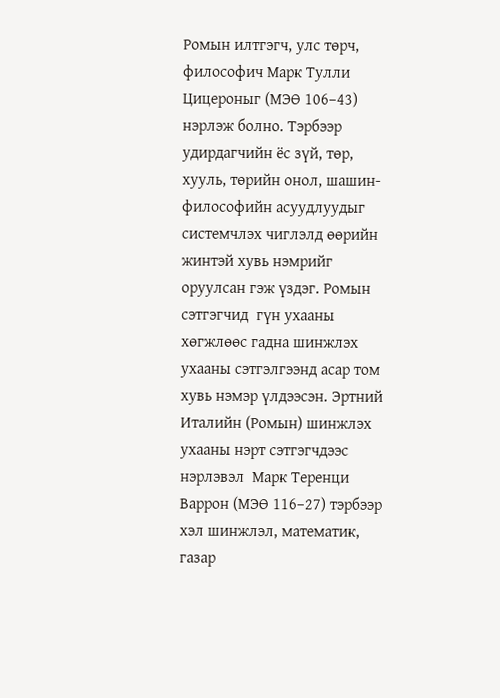Ромын илтгэгч, улс төрч, философич Марк Тулли Цицероныг (МЭӨ 106–43) нэрлэж болно. Тэрбээр удирдагчийн ёс зүй, төр, хууль, төрийн онол, шашин-философийн асуудлуудыг системчлэх чиглэлд өөрийн жинтэй хувь нэмрийг оруулсан гэж үздэг. Ромын сэтгэгчид  гүн ухааны хөгжлөөс гадна шинжлэх ухааны сэтгэлгээнд асар том хувь нэмэр үлдээсэн. Эртний Италийн (Ромын) шинжлэх ухааны нэрт сэтгэгчдээс нэрлэвэл  Марк Теренци Варрон (МЭӨ 116–27) тэрбээр хэл шинжлэл, математик, газар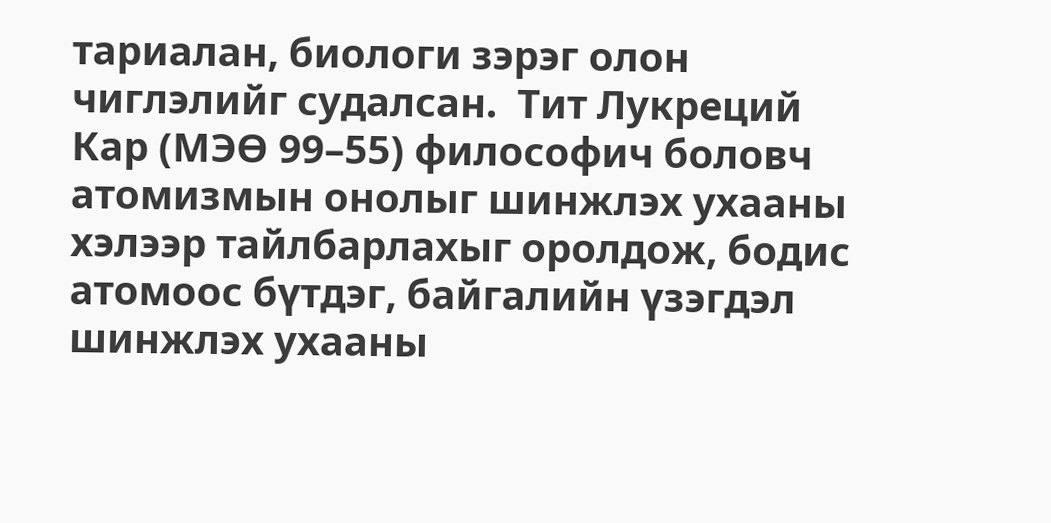тариалан, биологи зэрэг олон чиглэлийг судалсан.  Тит Лукреций Кар (МЭӨ 99–55) философич боловч атомизмын онолыг шинжлэх ухааны хэлээр тайлбарлахыг оролдож, бодис атомоос бүтдэг, байгалийн үзэгдэл шинжлэх ухааны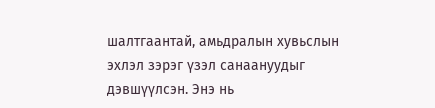шалтгаантай, амьдралын хувьслын эхлэл зэрэг үзэл санаануудыг дэвшүүлсэн. Энэ нь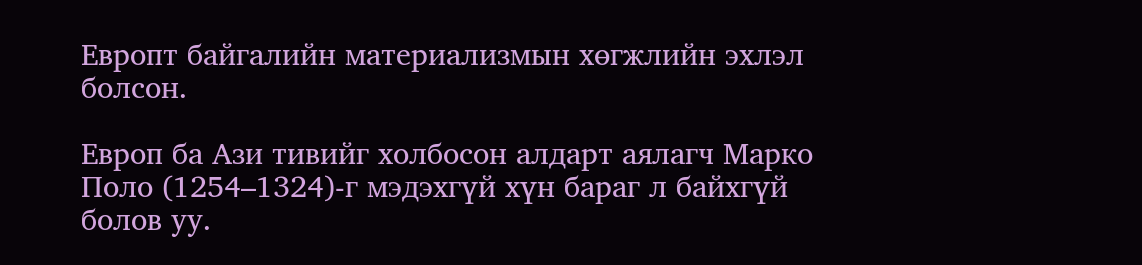Европт байгалийн материализмын хөгжлийн эхлэл болсон.

Европ ба Ази тивийг холбосон алдарт аялагч Марко Поло (1254–1324)-г мэдэхгүй хүн бараг л байхгүй болов уу.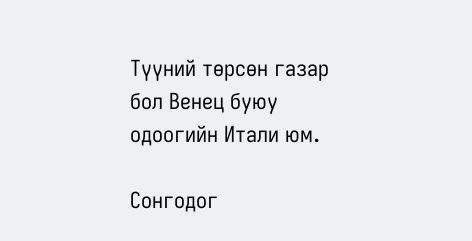Түүний төрсөн газар бол Венец буюу одоогийн Итали юм.

Сонгодог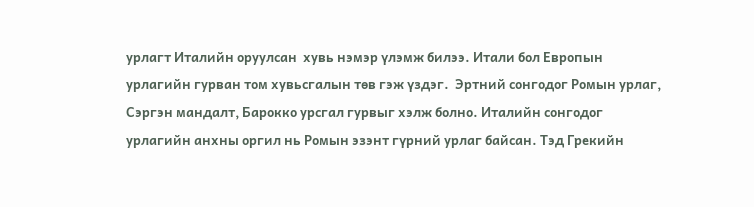урлагт Италийн оруулсан  хувь нэмэр үлэмж билээ. Итали бол Европын урлагийн гурван том хувьсгалын төв гэж үздэг.  Эртний сонгодог Ромын урлаг, Сэргэн мандалт, Барокко урсгал гурвыг хэлж болно. Италийн сонгодог урлагийн анхны оргил нь Ромын эзэнт гүрний урлаг байсан. Тэд Грекийн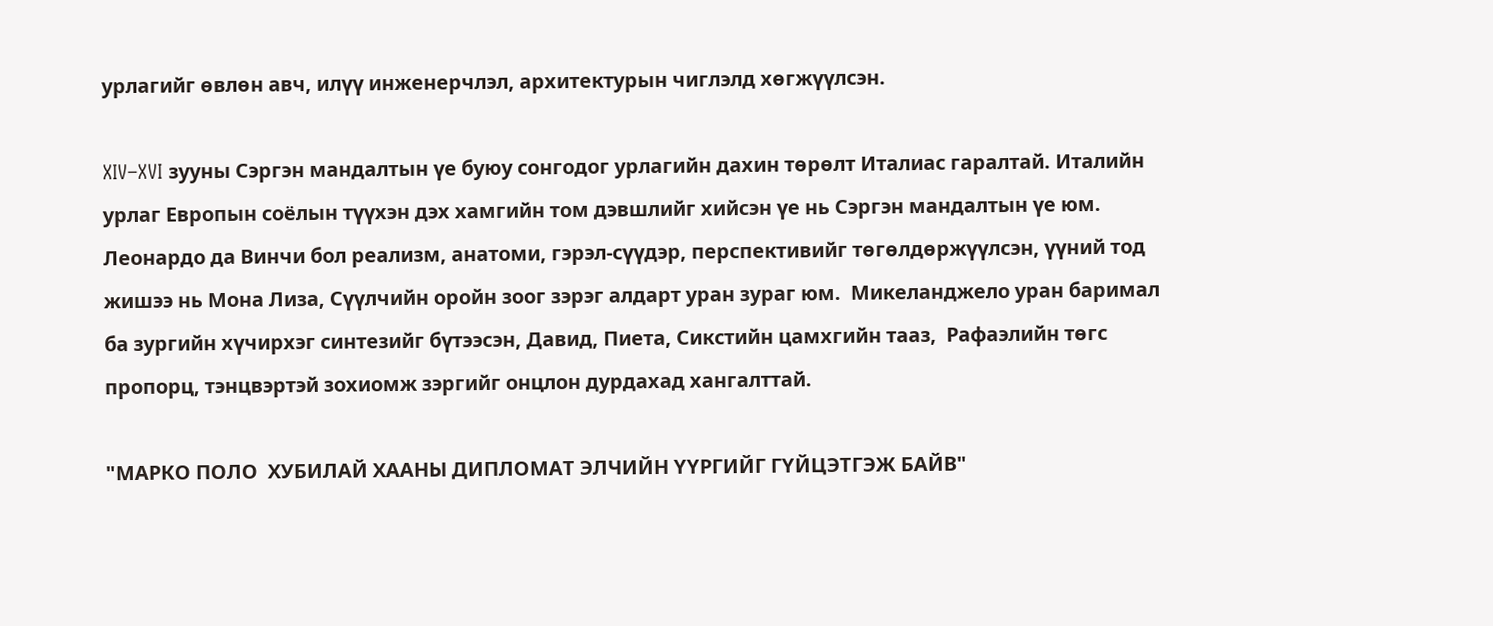урлагийг өвлөн авч, илүү инженерчлэл, архитектурын чиглэлд хөгжүүлсэн.

XIV–XVI зууны Сэргэн мандалтын үе буюу сонгодог урлагийн дахин төрөлт Италиас гаралтай. Италийн урлаг Европын соёлын түүхэн дэх хамгийн том дэвшлийг хийсэн үе нь Сэргэн мандалтын үе юм. Леонардо да Винчи бол реализм, анатоми, гэрэл-сүүдэр, перспективийг төгөлдөржүүлсэн, үүний тод жишээ нь Мона Лиза, Сүүлчийн оройн зоог зэрэг алдарт уран зураг юм.  Микеланджело уран баримал ба зургийн хүчирхэг синтезийг бүтээсэн, Давид, Пиета, Сикстийн цамхгийн тааз,  Рафаэлийн төгс пропорц, тэнцвэртэй зохиомж зэргийг онцлон дурдахад хангалттай.

"МАРКО ПОЛО  ХУБИЛАЙ ХААНЫ ДИПЛОМАТ ЭЛЧИЙН ҮҮРГИЙГ ГҮЙЦЭТГЭЖ БАЙВ"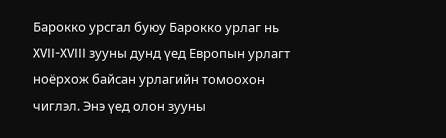Барокко урсгал буюу Барокко урлаг нь XVII-XVIII зууны дунд үед Европын урлагт ноёрхож байсан урлагийн томоохон чиглэл. Энэ үед олон зууны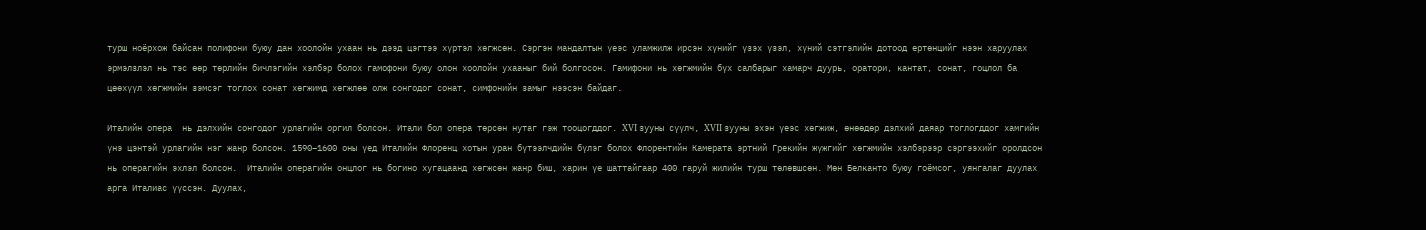турш ноёрхож байсан полифони буюу дан хоолойн ухаан нь дээд цэгтээ хүртэл хөгжсөн. Сэргэн мандалтын үеэс уламжилж ирсэн хүнийг үзэх үзэл, хүний сэтгэлийн дотоод ертөнцийг нээн харуулах эрмэлзлэл нь тэс өөр төрлийн бичлэгийн хэлбэр болох гамофони буюу олон хоолойн ухааныг бий болгосон. Гамифони нь хөгжмийн бүх салбарыг хамарч дуурь, оратори, кантат, сонат, гоцлол ба цөөхүүл хөгжмийн зэмсэг тоглох сонат хөгжимд хөгжлөө олж сонгодог сонат, симфонийн замыг нээсэн байдаг.

Италийн опера  нь дэлхийн сонгодог урлагийн оргил болсон. Итали бол опера төрсөн нутаг гэж тооцогддог. XVI зууны сүүлч, XVII зууны эхэн үеэс хөгжиж, өнөөдөр дэлхий даяар тоглогддог хамгийн үнэ цэнтэй урлагийн нэг жанр болсон. 1590–1600 оны үед Италийн Флоренц хотын уран бүтээлчдийн бүлэг болох Флорентийн Камерата эртний Грекийн жүжгийг хөгжмийн хэлбэрээр сэргээхийг оролдсон нь операгийн эхлэл болсон.  Италийн операгийн онцлог нь богино хугацаанд хөгжсөн жанр биш, харин үе шаттайгаар 400 гаруй жилийн турш төлөвшсөн. Мөн Белканто буюу гоёмсог, уянгалаг дуулах арга Италиас үүссэн. Дуулах,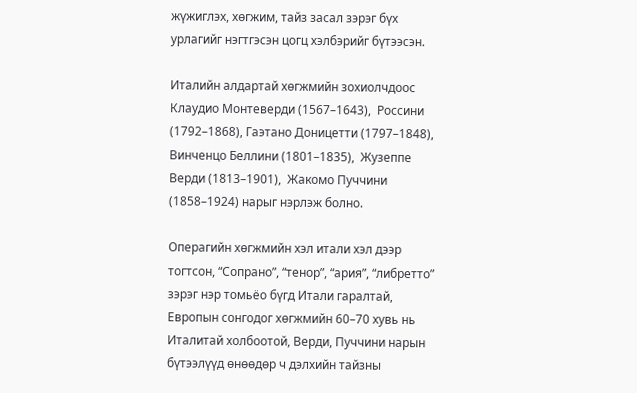жүжиглэх, хөгжим, тайз засал зэрэг бүх урлагийг нэгтгэсэн цогц хэлбэрийг бүтээсэн.

Италийн алдартай хөгжмийн зохиолчдоос  Клаудио Монтеверди (1567–1643),  Россини (1792–1868), Гаэтано Доницетти (1797–1848), Винченцо Беллини (1801–1835),  Жузеппе Верди (1813–1901),  Жакомо Пуччини (1858–1924) нарыг нэрлэж болно.

Операгийн хөгжмийн хэл итали хэл дээр тогтсон, “Сопрано”, “тенор”, “ария”, “либретто” зэрэг нэр томьёо бүгд Итали гаралтай, Европын сонгодог хөгжмийн 60–70 хувь нь Италитай холбоотой, Верди, Пуччини нарын бүтээлүүд өнөөдөр ч дэлхийн тайзны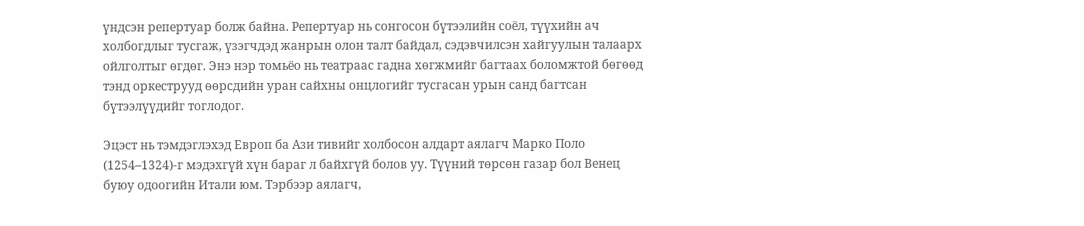үндсэн репертуар болж байна. Репертуар нь сонгосон бүтээлийн соёл, түүхийн ач холбогдлыг тусгаж, үзэгчдэд жанрын олон талт байдал, сэдэвчилсэн хайгуулын талаарх ойлголтыг өгдөг. Энэ нэр томьёо нь театраас гадна хөгжмийг багтаах боломжтой бөгөөд тэнд оркеструуд өөрсдийн уран сайхны онцлогийг тусгасан урын санд багтсан бүтээлүүдийг тоглодог.

Эцэст нь тэмдэглэхэд Европ ба Ази тивийг холбосон алдарт аялагч Марко Поло (1254–1324)-г мэдэхгүй хүн бараг л байхгүй болов уу. Түүний төрсөн газар бол Венец буюу одоогийн Итали юм. Тэрбээр аялагч,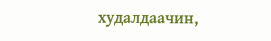худалдаачин,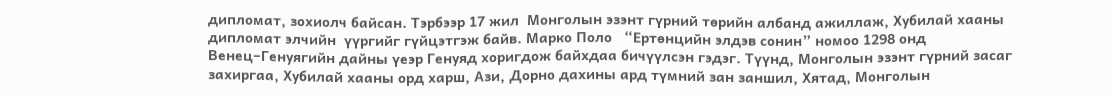дипломат, зохиолч байсан. Тэрбээр 17 жил  Монголын эзэнт гүрний төрийн албанд ажиллаж, Хубилай хааны дипломат элчийн  үүргийг гүйцэтгэж байв. Марко Поло   “Ертөнцийн элдэв сонин” номоо 1298 онд Венец–Генуягийн дайны үеэр Генуяд хоригдож байхдаа бичүүлсэн гэдэг. Түүнд, Монголын эзэнт гүрний засаг захиргаа, Хубилай хааны орд харш, Ази, Дорно дахины ард түмний зан заншил, Хятад, Монголын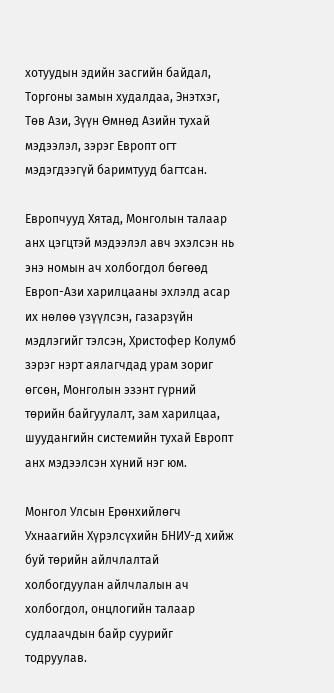хотуудын эдийн засгийн байдал, Торгоны замын худалдаа, Энэтхэг, Төв Ази, Зүүн Өмнөд Азийн тухай мэдээлэл, зэрэг Европт огт мэдэгдээгүй баримтууд багтсан.

Европчууд Хятад, Монголын талаар анх цэгцтэй мэдээлэл авч эхэлсэн нь энэ номын ач холбогдол бөгөөд Европ-Ази харилцааны эхлэлд асар их нөлөө үзүүлсэн, газарзүйн мэдлэгийг тэлсэн, Христофер Колумб зэрэг нэрт аялагчдад урам зориг өгсөн, Монголын эзэнт гүрний төрийн байгуулалт, зам харилцаа, шуудангийн системийн тухай Европт анх мэдээлсэн хүний нэг юм.

Монгол Улсын Ерөнхийлөгч Ухнаагийн Хүрэлсүхийн БНИУ-д хийж буй төрийн айлчлалтай холбогдуулан айлчлалын ач холбогдол, онцлогийн талаар судлаачдын байр суурийг тодруулав.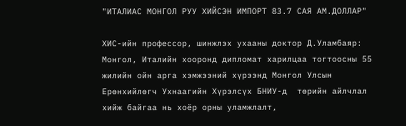"ИТАЛИАС МОНГОЛ РУУ ХИЙСЭН ИМПОРТ 83.7 САЯ АМ.ДОЛЛАР"

ХИС-ийн профессор, шинжлэх ухааны доктор Д.Уламбаяр: Монгол, Италийн хооронд дипломат харилцаа тогтоосны 55 жилийн ойн арга хэмжээний хүрээнд Монгол Улсын Ерөнхийлөгч Ухнаагийн Хүрэлсүх БНИУ-д  төрийн айлчлал хийж байгаа нь хоёр орны уламжлалт,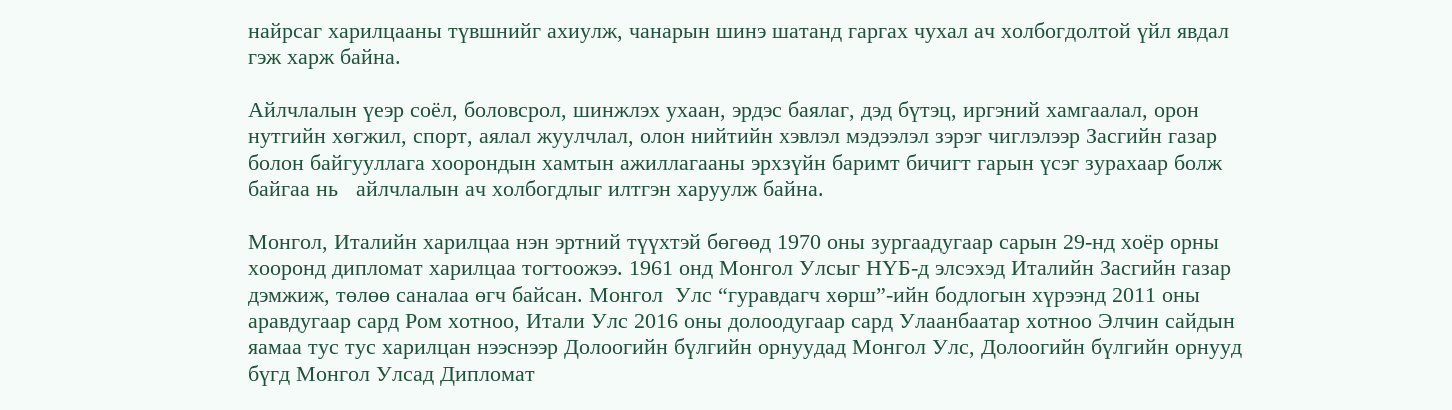найрсаг харилцааны түвшнийг ахиулж, чанарын шинэ шатанд гаргах чухал ач холбогдолтой үйл явдал гэж харж байна.

Айлчлалын үеэр соёл, боловсрол, шинжлэх ухаан, эрдэс баялаг, дэд бүтэц, иргэний хамгаалал, орон нутгийн хөгжил, спорт, аялал жуулчлал, олон нийтийн хэвлэл мэдээлэл зэрэг чиглэлээр Засгийн газар болон байгууллага хоорондын хамтын ажиллагааны эрхзүйн баримт бичигт гарын үсэг зурахаар болж байгаа нь   айлчлалын ач холбогдлыг илтгэн харуулж байна.

Монгол, Италийн харилцаа нэн эртний түүхтэй бөгөөд 1970 оны зургаадугаар сарын 29-нд хоёр орны хооронд дипломат харилцаа тогтоожээ. 1961 онд Монгол Улсыг НҮБ-д элсэхэд Италийн Засгийн газар дэмжиж, төлөө саналаа өгч байсан. Монгол  Улс “гуравдагч хөрш”-ийн бодлогын хүрээнд 2011 оны аравдугаар сард Ром хотноо, Итали Улс 2016 оны долоодугаар сард Улаанбаатар хотноо Элчин сайдын яамаа тус тус харилцан нээснээр Долоогийн бүлгийн орнуудад Монгол Улс, Долоогийн бүлгийн орнууд бүгд Монгол Улсад Дипломат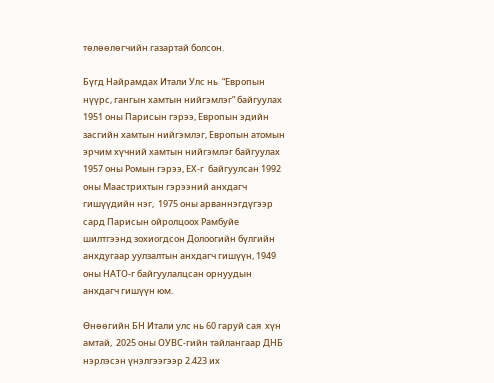төлөөлөгчийн газартай болсон.

Бүгд Найрамдах Итали Улс нь  “Европын нүүрс, гангын хамтын нийгэмлэг” байгуулах 1951 оны Парисын гэрээ, Европын эдийн засгийн хамтын нийгэмлэг, Европын атомын эрчим хүчний хамтын нийгэмлэг байгуулах 1957 оны Ромын гэрээ, ЕХ-г  байгуулсан 1992 оны Маастрихтын гэрээний анхдагч гишүүдийн нэг,  1975 оны арваннэгдүгээр сард Парисын ойролцоох Рамбуйе шилтгээнд зохиогдсон Долоогийн бүлгийн анхдугаар уулзалтын анхдагч гишүүн, 1949 оны НАТО-г байгуулалцсан орнуудын анхдагч гишүүн юм.

Өнөөгийн БН Итали улс нь 60 гаруй сая  хүн амтай,  2025 оны ОУВС-гийн тайлангаар ДНБ  нэрлэсэн үнэлгээгээр 2.423 их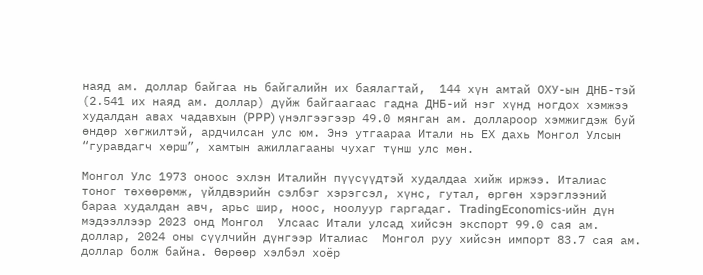наяд ам. доллар байгаа нь байгалийн их баялагтай,  144 хүн амтай ОХУ-ын ДНБ-тэй (2.541 их наяд ам. доллар) дүйж байгаагаас гадна ДНБ-ий нэг хүнд ногдох хэмжээ худалдан авах чадавхын (PPP) үнэлгээгээр 49.0 мянган ам. доллароор хэмжигдэж буй өндөр хөгжилтэй, ардчилсан улс юм. Энэ утгаараа Итали нь ЕХ дахь Монгол Улсын “гуравдагч хөрш”, хамтын ажиллагааны чухаг түнш улс мөн.

Монгол Улс 1973 оноос эхлэн Италийн пүүсүүдтэй худалдаа хийж иржээ. Италиас тоног төхөөрөмж, үйлдвэрийн сэлбэг хэрэгсэл, хүнс, гутал, өргөн хэрэглээний бараа худалдан авч, арьс шир, ноос, ноолуур гаргадаг. TradingEconomics-ийн дүн мэдээллээр 2023 онд Монгол  Улсаас Итали улсад хийсэн экспорт 99.0 сая ам. доллар, 2024 оны сүүлчийн дүнгээр Италиас  Монгол руу хийсэн импорт 83.7 сая ам. доллар болж байна. Өөрөөр хэлбэл хоёр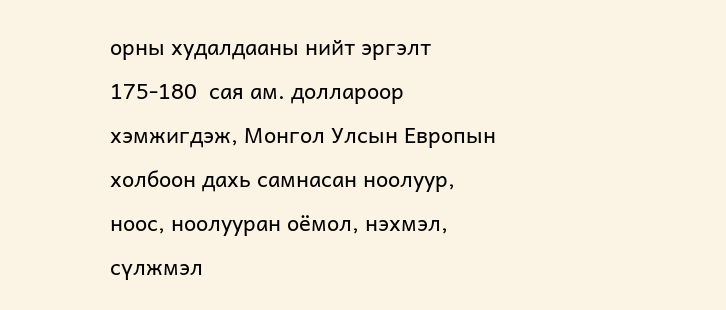орны худалдааны нийт эргэлт 175-180  сая ам. доллароор хэмжигдэж, Монгол Улсын Европын холбоон дахь самнасан ноолуур, ноос, ноолууран оёмол, нэхмэл, сүлжмэл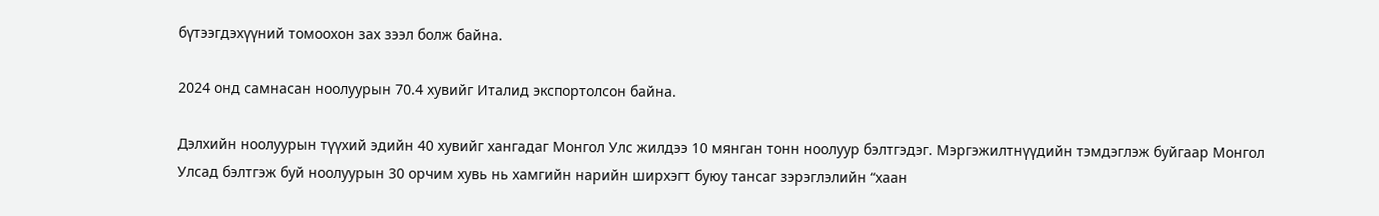бүтээгдэхүүний томоохон зах зээл болж байна.

2024 онд самнасан ноолуурын 70.4 хувийг Италид экспортолсон байна.

Дэлхийн ноолуурын түүхий эдийн 40 хувийг хангадаг Монгол Улс жилдээ 10 мянган тонн ноолуур бэлтгэдэг. Мэргэжилтнүүдийн тэмдэглэж буйгаар Монгол Улсад бэлтгэж буй ноолуурын 30 орчим хувь нь хамгийн нарийн ширхэгт буюу тансаг зэрэглэлийн “хаан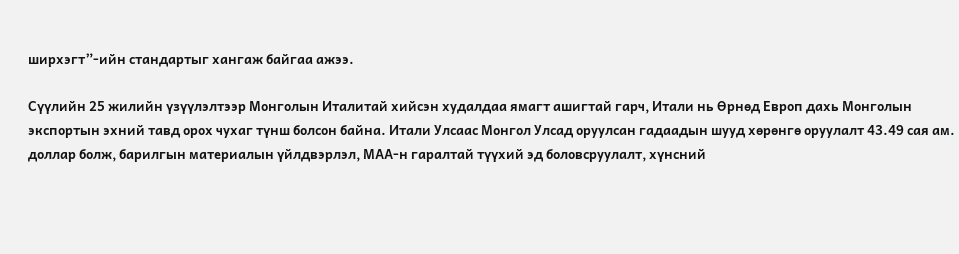ширхэгт”-ийн стандартыг хангаж байгаа ажээ.

Сүүлийн 25 жилийн үзүүлэлтээр Монголын Италитай хийсэн худалдаа ямагт ашигтай гарч, Итали нь Өрнөд Европ дахь Монголын экспортын эхний тавд орох чухаг түнш болсон байна. Итали Улсаас Монгол Улсад оруулсан гадаадын шууд хөрөнгө оруулалт 43.49 сая ам. доллар болж, барилгын материалын үйлдвэрлэл, МАА-н гаралтай түүхий эд боловсруулалт, хүнсний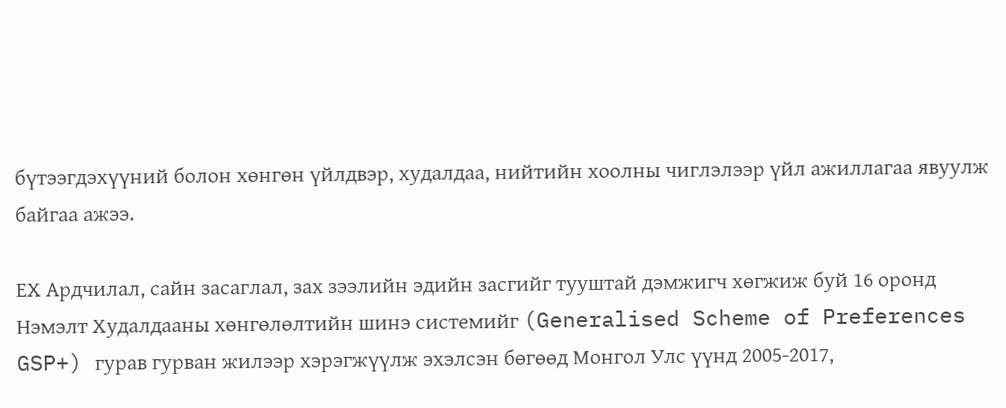бүтээгдэхүүний болон хөнгөн үйлдвэр, худалдаа, нийтийн хоолны чиглэлээр үйл ажиллагаа явуулж байгаа ажээ.

ЕХ Ардчилал, сайн засаглал, зах зээлийн эдийн засгийг тууштай дэмжигч хөгжиж буй 16 оронд Нэмэлт Худалдааны хөнгөлөлтийн шинэ системийг (Generalised Scheme of Preferences GSP+) гурав гурван жилээр хэрэгжүүлж эхэлсэн бөгөөд Монгол Улс үүнд 2005-2017,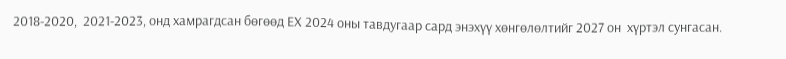2018-2020,  2021-2023, онд хамрагдсан бөгөөд ЕХ 2024 оны тавдугаар сард энэхүү хөнгөлөлтийг 2027 он  хүртэл сунгасан.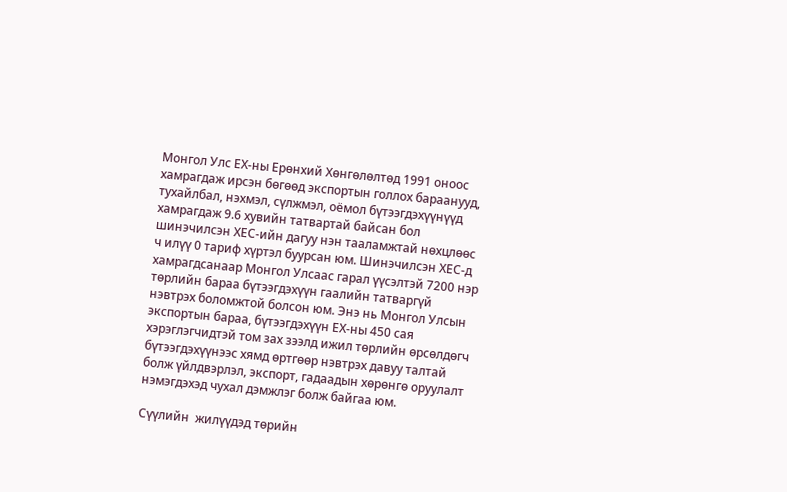Монгол Улс ЕХ-ны Ерөнхий Хөнгөлөлтөд 1991 оноос хамрагдаж ирсэн бөгөөд экспортын голлох бараанууд, тухайлбал, нэхмэл, сүлжмэл, оёмол бүтээгдэхүүнүүд хамрагдаж 9.6 хувийн татвартай байсан бол шинэчилсэн ХЕС-ийн дагуу нэн тааламжтай нөхцлөөс ч илүү 0 тариф хүртэл буурсан юм. Шинэчилсэн ХЕС-д хамрагдсанаар Монгол Улсаас гарал үүсэлтэй 7200 нэр төрлийн бараа бүтээгдэхүүн гаалийн татваргүй нэвтрэх боломжтой болсон юм. Энэ нь Монгол Улсын экспортын бараа, бүтээгдэхүүн ЕХ-ны 450 сая хэрэглэгчидтэй том зах зээлд ижил төрлийн өрсөлдөгч бүтээгдэхүүнээс хямд өртгөөр нэвтрэх давуу талтай болж үйлдвэрлэл, экспорт, гадаадын хөрөнгө оруулалт нэмэгдэхэд чухал дэмжлэг болж байгаа юм.

Сүүлийн  жилүүдэд төрийн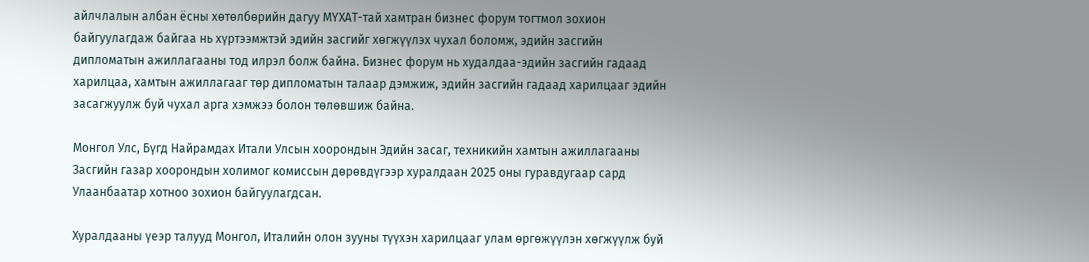айлчлалын албан ёсны хөтөлбөрийн дагуу МҮХАТ-тай хамтран бизнес форум тогтмол зохион байгуулагдаж байгаа нь хүртээмжтэй эдийн засгийг хөгжүүлэх чухал боломж, эдийн засгийн дипломатын ажиллагааны тод илрэл болж байна. Бизнес форум нь худалдаа-эдийн засгийн гадаад харилцаа, хамтын ажиллагааг төр дипломатын талаар дэмжиж, эдийн засгийн гадаад харилцааг эдийн засагжуулж буй чухал арга хэмжээ болон төлөвшиж байна.

Монгол Улс, Бүгд Найрамдах Итали Улсын хоорондын Эдийн засаг, техникийн хамтын ажиллагааны Засгийн газар хоорондын холимог комиссын дөрөвдүгээр хуралдаан 2025 оны гуравдугаар сард Улаанбаатар хотноо зохион байгуулагдсан.

Хуралдааны үеэр талууд Монгол, Италийн олон зууны түүхэн харилцааг улам өргөжүүлэн хөгжүүлж буй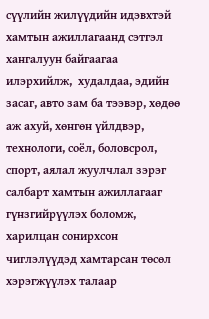сүүлийн жилүүдийн идэвхтэй хамтын ажиллагаанд сэтгэл хангалуун байгаагаа илэрхийлж,  худалдаа, эдийн засаг, авто зам ба тээвэр, хөдөө аж ахуй, хөнгөн үйлдвэр, технологи, соёл, боловсрол, спорт, аялал жуулчлал зэрэг салбарт хамтын ажиллагааг гүнзгийрүүлэх боломж, харилцан сонирхсон чиглэлүүдэд хамтарсан төсөл хэрэгжүүлэх талаар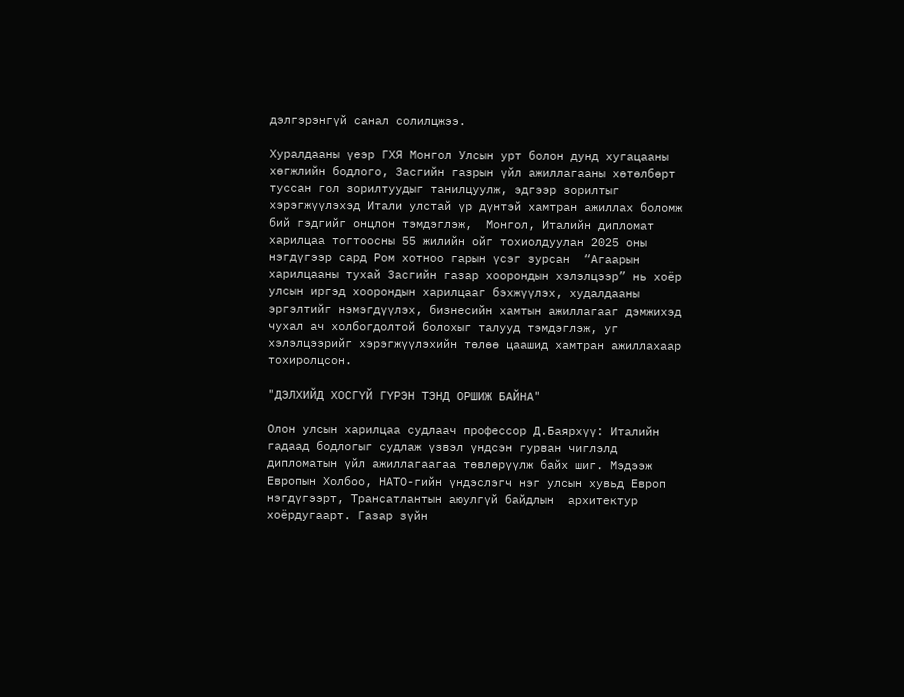дэлгэрэнгүй санал солилцжээ.

Хуралдааны үеэр ГХЯ Монгол Улсын урт болон дунд хугацааны хөгжлийн бодлого, Засгийн газрын үйл ажиллагааны хөтөлбөрт туссан гол зорилтуудыг танилцуулж, эдгээр зорилтыг хэрэгжүүлэхэд Итали улстай үр дүнтэй хамтран ажиллах боломж бий гэдгийг онцлон тэмдэглэж,  Монгол, Италийн дипломат харилцаа тогтоосны 55 жилийн ойг тохиолдуулан 2025 оны нэгдүгээр сард Ром хотноо гарын үсэг зурсан  “Агаарын харилцааны тухай Засгийн газар хоорондын хэлэлцээр” нь хоёр улсын иргэд хоорондын харилцааг бэхжүүлэх, худалдааны эргэлтийг нэмэгдүүлэх, бизнесийн хамтын ажиллагааг дэмжихэд чухал ач холбогдолтой болохыг талууд тэмдэглэж, уг хэлэлцээрийг хэрэгжүүлэхийн төлөө цаашид хамтран ажиллахаар тохиролцсон.

"ДЭЛХИЙД ХОСГҮЙ ГҮРЭН ТЭНД ОРШИЖ БАЙНА"

Олон улсын харилцаа судлаач профессор Д.Баярхүү: Италийн гадаад бодлогыг судлаж үзвэл үндсэн гурван чиглэлд дипломатын үйл ажиллагаагаа төвлөрүүлж байх шиг. Мэдээж Европын Холбоо, НАТО-гийн үндэслэгч нэг улсын хувьд Европ нэгдүгээрт, Трансатлантын аюулгүй байдлын  архитектур хоёрдугаарт. Газар зүйн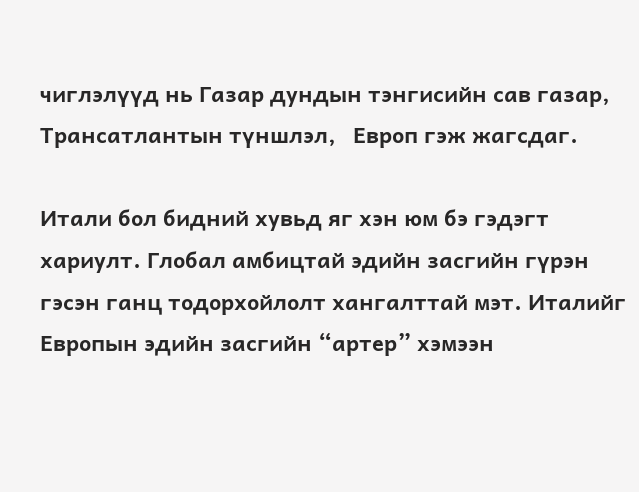чиглэлүүд нь Газар дундын тэнгисийн сав газар, Трансатлантын түншлэл,   Европ гэж жагсдаг.

Итали бол бидний хувьд яг хэн юм бэ гэдэгт хариулт. Глобал амбицтай эдийн засгийн гүрэн гэсэн ганц тодорхойлолт хангалттай мэт. Италийг Европын эдийн засгийн “артер” хэмээн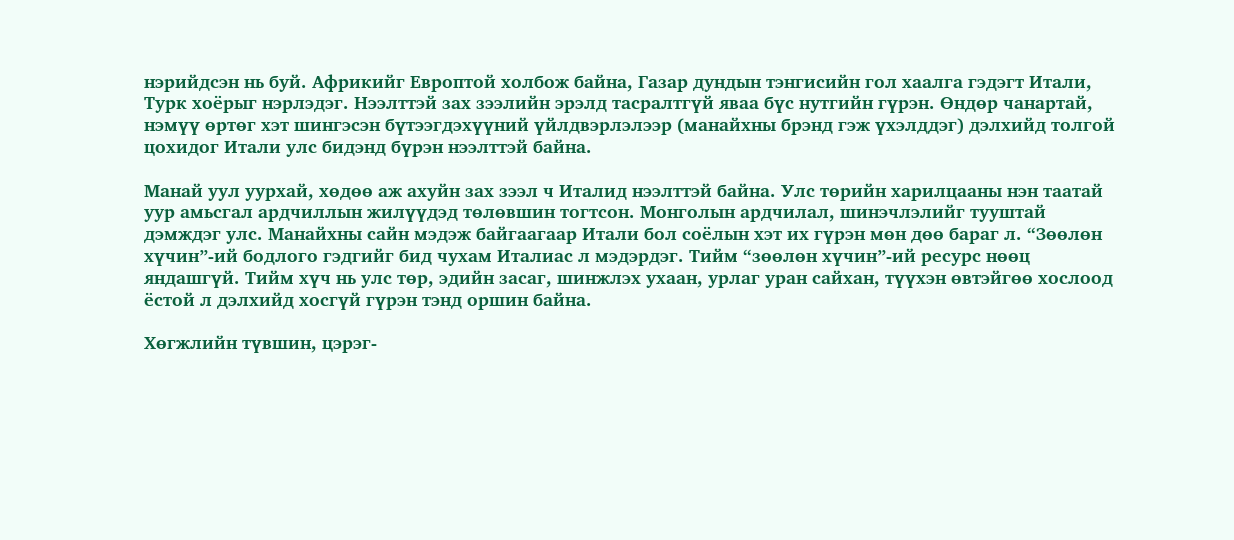нэрийдсэн нь буй. Африкийг Европтой холбож байна, Газар дундын тэнгисийн гол хаалга гэдэгт Итали, Турк хоёрыг нэрлэдэг. Нээлттэй зах зээлийн эрэлд тасралтгүй яваа бүс нутгийн гүрэн. Өндөр чанартай, нэмүү өртөг хэт шингэсэн бүтээгдэхүүний үйлдвэрлэлээр (манайхны брэнд гэж үхэлддэг) дэлхийд толгой цохидог Итали улс бидэнд бүрэн нээлттэй байна.

Манай уул уурхай, хөдөө аж ахуйн зах зээл ч Италид нээлттэй байна. Улс төрийн харилцааны нэн таатай уур амьсгал ардчиллын жилүүдэд төлөвшин тогтсон. Монголын ардчилал, шинэчлэлийг тууштай дэмждэг улс. Манайхны сайн мэдэж байгаагаар Итали бол соёлын хэт их гүрэн мөн дөө бараг л. “Зөөлөн хүчин”-ий бодлого гэдгийг бид чухам Италиас л мэдэрдэг. Тийм “зөөлөн хүчин”-ий ресурс нөөц яндашгүй. Тийм хүч нь улс төр, эдийн засаг, шинжлэх ухаан, урлаг уран сайхан, түүхэн өвтэйгөө хослоод ёстой л дэлхийд хосгүй гүрэн тэнд оршин байна.

Хөгжлийн түвшин, цэрэг-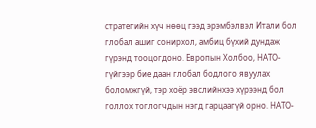стратегийн хүч нөөц гээд эрэмбэлвэл Итали бол глобал ашиг сонирхол, амбиц бүхий дундаж гүрэнд тооцогдоно. Европын Холбоо, НАТО-гүйгээр бие даан глобал бодлого явуулах боломжгүй, тэр хоёр эвслийнхээ хүрээнд бол голлох тоглогчдын нэгд гарцаагүй орно. НАТО-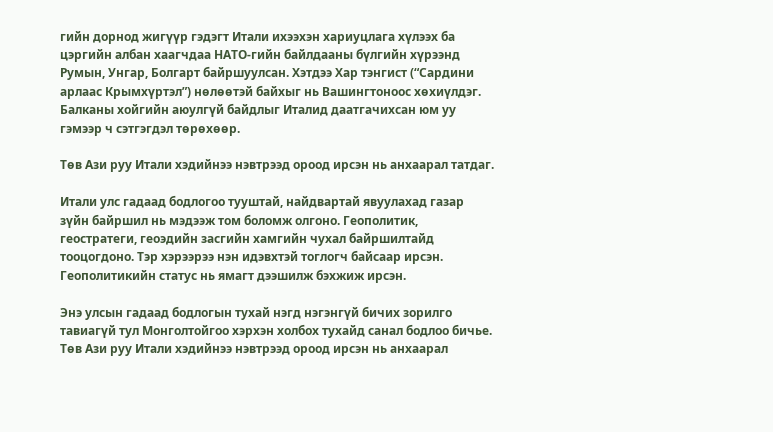гийн дорнод жигүүр гэдэгт Итали ихээхэн хариуцлага хүлээх ба цэргийн албан хаагчдаа НАТО-гийн байлдааны бүлгийн хүрээнд Румын, Унгар, Болгарт байршуулсан. Хэтдээ Хар тэнгист (“Сардини арлаас Крымхүртэл”) нөлөөтэй байхыг нь Вашингтоноос хөхиүлдэг. Балканы хойгийн аюулгүй байдлыг Италид даатгачихсан юм уу гэмээр ч сэтгэгдэл төрөхөөр.

Төв Ази руу Итали хэдийнээ нэвтрээд ороод ирсэн нь анхаарал татдаг.

Итали улс гадаад бодлогоо тууштай, найдвартай явуулахад газар зүйн байршил нь мэдээж том боломж олгоно. Геополитик, геостратеги, геоэдийн засгийн хамгийн чухал байршилтайд тооцогдоно. Тэр хэрээрээ нэн идэвхтэй тоглогч байсаар ирсэн. Геополитикийн статус нь ямагт дээшилж бэхжиж ирсэн.

Энэ улсын гадаад бодлогын тухай нэгд нэгэнгүй бичих зорилго тавиагүй тул Монголтойгоо хэрхэн холбох тухайд санал бодлоо бичье. Төв Ази руу Итали хэдийнээ нэвтрээд ороод ирсэн нь анхаарал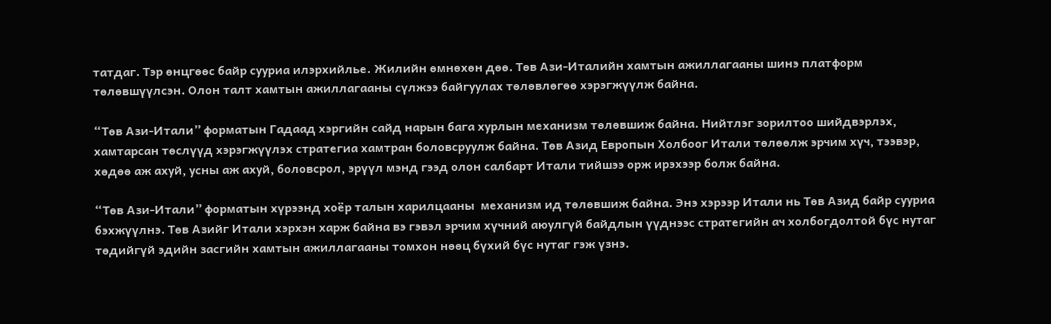татдаг. Тэр өнцгөөс байр сууриа илэрхийлье. Жилийн өмнөхөн дөө. Төв Ази-Италийн хамтын ажиллагааны шинэ платформ төлөвшүүлсэн. Олон талт хамтын ажиллагааны сүлжээ байгуулах төлөвлөгөө хэрэгжүүлж байна.

“Төв Ази-Итали” форматын Гадаад хэргийн сайд нарын бага хурлын механизм төлөвшиж байна. Нийтлэг зорилтоо шийдвэрлэх, хамтарсан төслүүд хэрэгжүүлэх стратегиа хамтран боловсруулж байна. Төв Азид Европын Холбоог Итали төлөөлж эрчим хүч, тээвэр, хөдөө аж ахуй, усны аж ахуй, боловсрол, эрүүл мэнд гээд олон салбарт Итали тийшээ орж ирэхээр болж байна.

“Төв Ази-Итали” форматын хүрээнд хоёр талын харилцааны  механизм ид төлөвшиж байна. Энэ хэрээр Итали нь Төв Азид байр сууриа бэхжүүлнэ. Төв Азийг Итали хэрхэн харж байна вэ гэвэл эрчим хүчний аюулгүй байдлын үүднээс стратегийн ач холбогдолтой бүс нутаг төдийгүй эдийн засгийн хамтын ажиллагааны томхон нөөц бүхий бүс нутаг гэж үзнэ.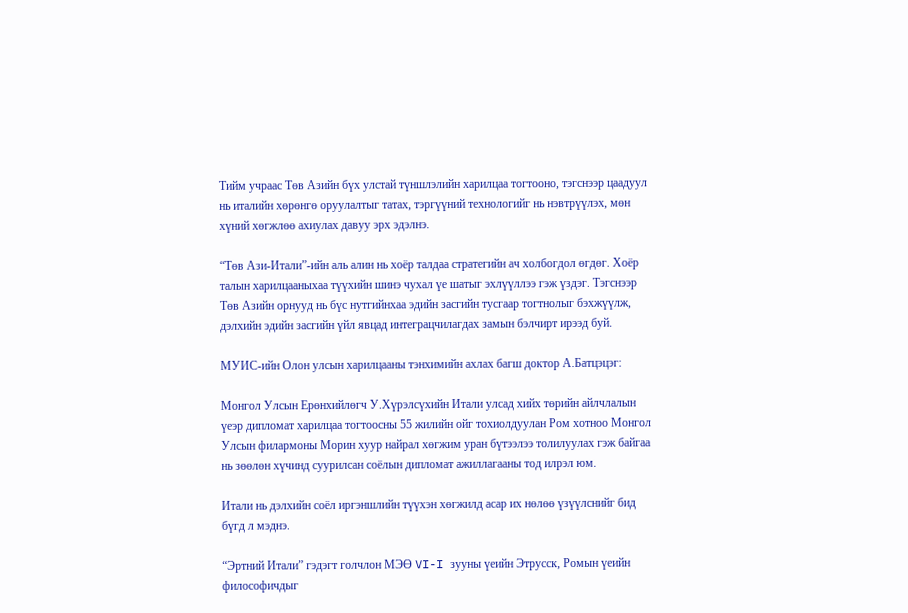Тийм учраас Төв Азийн бүх улстай түншлэлийн харилцаа тогтооно, тэгснээр цаадуул нь италийн хөрөнгө оруулалтыг татах, тэргүүний технологийг нь нэвтрүүлэх, мөн хүний хөгжлөө ахиулах давуу эрх эдэлнэ.

“Төв Ази-Итали”-ийн аль алин нь хоёр талдаа стратегийн ач холбогдол өгдөг. Хоёр талын харилцааныхаа түүхийн шинэ чухал үе шатыг эхлүүллээ гэж үздэг. Тэгснээр Төв Азийн орнууд нь бүс нутгийнхаа эдийн засгийн тусгаар тогтнолыг бэхжүүлж, дэлхийн эдийн засгийн үйл явцад интеграцчилагдах замын бэлчирт ирээд буй.

МУИС-ийн Олон улсын харилцааны тэнхимийн ахлах багш доктор А.Батцэцэг:

Монгол Улсын Ерөнхийлөгч У.Хүрэлсүхийн Итали улсад хийх төрийн айлчлалын үеэр дипломат харилцаа тогтоосны 55 жилийн ойг тохиолдуулан Ром хотноо Монгол Улсын филармоны Морин хуур найрал хөгжим уран бүтээлээ толилуулах гэж байгаа нь зөөлөн хүчинд суурилсан соёлын дипломат ажиллагааны тод илрэл юм.

Итали нь дэлхийн соёл иргэншлийн түүхэн хөгжилд асар их нөлөө үзүүлснийг бид бүгд л мэднэ.

“Эртний Итали” гэдэгт голчлон МЭӨ VI-I зууны үеийн Этрусск, Ромын үеийн  философичдыг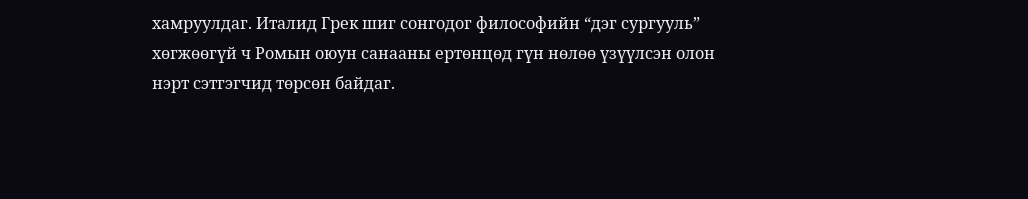хамруулдаг. Италид Грек шиг сонгодог философийн “дэг сургууль” хөгжөөгүй ч Ромын оюун санааны ертөнцөд гүн нөлөө үзүүлсэн олон нэрт сэтгэгчид төрсөн байдаг.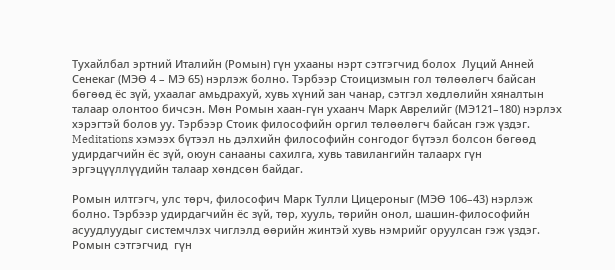Тухайлбал эртний Италийн (Ромын) гүн ухааны нэрт сэтгэгчид болох  Луций Анней Сенекаг (МЭӨ 4 – МЭ 65) нэрлэж болно. Тэрбээр Стоицизмын гол төлөөлөгч байсан бөгөөд ёс зүй, ухаалаг амьдрахуй, хувь хүний зан чанар, сэтгэл хөдлөлийн хяналтын талаар олонтоо бичсэн. Мөн Ромын хаан-гүн ухаанч Марк Аврелийг (МЭ121–180) нэрлэх хэрэгтэй болов уу. Тэрбээр Стоик философийн оргил төлөөлөгч байсан гэж үздэг. Meditations хэмээх бүтээл нь дэлхийн философийн сонгодог бүтээл болсон бөгөөд  удирдагчийн ёс зүй, оюун санааны сахилга, хувь тавилангийн талаарх гүн эргэцүүллүүдийн талаар хөндсөн байдаг.

Ромын илтгэгч, улс төрч, философич Марк Тулли Цицероныг (МЭӨ 106–43) нэрлэж болно. Тэрбээр удирдагчийн ёс зүй, төр, хууль, төрийн онол, шашин-философийн асуудлуудыг системчлэх чиглэлд өөрийн жинтэй хувь нэмрийг оруулсан гэж үздэг. Ромын сэтгэгчид  гүн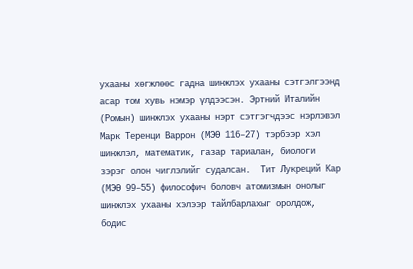ухааны хөгжлөөс гадна шинжлэх ухааны сэтгэлгээнд асар том хувь нэмэр үлдээсэн. Эртний Италийн (Ромын) шинжлэх ухааны нэрт сэтгэгчдээс нэрлэвэл  Марк Теренци Варрон (МЭӨ 116–27) тэрбээр хэл шинжлэл, математик, газар тариалан, биологи зэрэг олон чиглэлийг судалсан.  Тит Лукреций Кар (МЭӨ 99–55) философич боловч атомизмын онолыг шинжлэх ухааны хэлээр тайлбарлахыг оролдож, бодис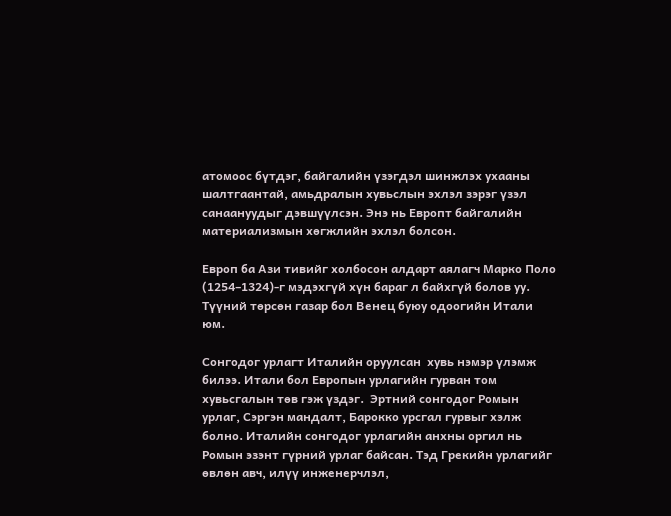атомоос бүтдэг, байгалийн үзэгдэл шинжлэх ухааны шалтгаантай, амьдралын хувьслын эхлэл зэрэг үзэл санаануудыг дэвшүүлсэн. Энэ нь Европт байгалийн материализмын хөгжлийн эхлэл болсон.

Европ ба Ази тивийг холбосон алдарт аялагч Марко Поло (1254–1324)-г мэдэхгүй хүн бараг л байхгүй болов уу. Түүний төрсөн газар бол Венец буюу одоогийн Итали юм.

Сонгодог урлагт Италийн оруулсан  хувь нэмэр үлэмж билээ. Итали бол Европын урлагийн гурван том хувьсгалын төв гэж үздэг.  Эртний сонгодог Ромын урлаг, Сэргэн мандалт, Барокко урсгал гурвыг хэлж болно. Италийн сонгодог урлагийн анхны оргил нь Ромын эзэнт гүрний урлаг байсан. Тэд Грекийн урлагийг өвлөн авч, илүү инженерчлэл,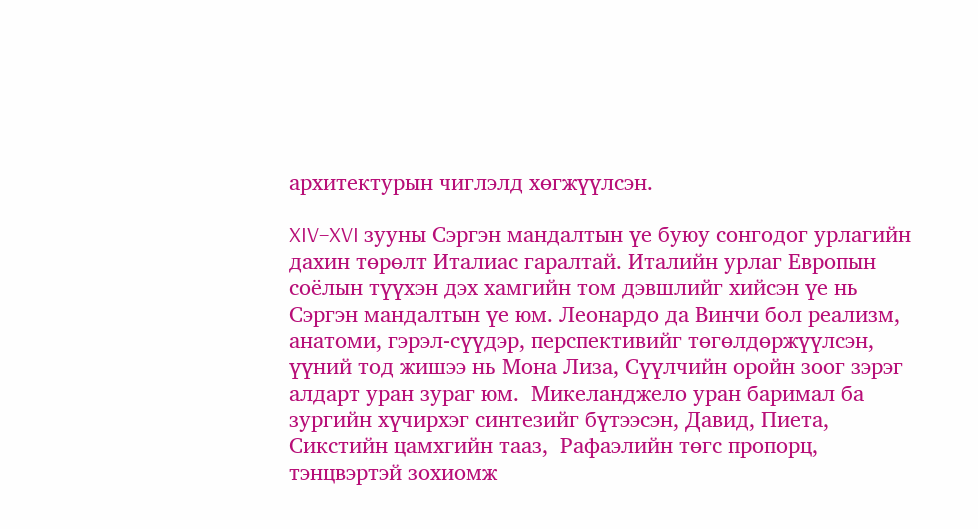архитектурын чиглэлд хөгжүүлсэн.

XIV–XVI зууны Сэргэн мандалтын үе буюу сонгодог урлагийн дахин төрөлт Италиас гаралтай. Италийн урлаг Европын соёлын түүхэн дэх хамгийн том дэвшлийг хийсэн үе нь Сэргэн мандалтын үе юм. Леонардо да Винчи бол реализм, анатоми, гэрэл-сүүдэр, перспективийг төгөлдөржүүлсэн, үүний тод жишээ нь Мона Лиза, Сүүлчийн оройн зоог зэрэг алдарт уран зураг юм.  Микеланджело уран баримал ба зургийн хүчирхэг синтезийг бүтээсэн, Давид, Пиета, Сикстийн цамхгийн тааз,  Рафаэлийн төгс пропорц, тэнцвэртэй зохиомж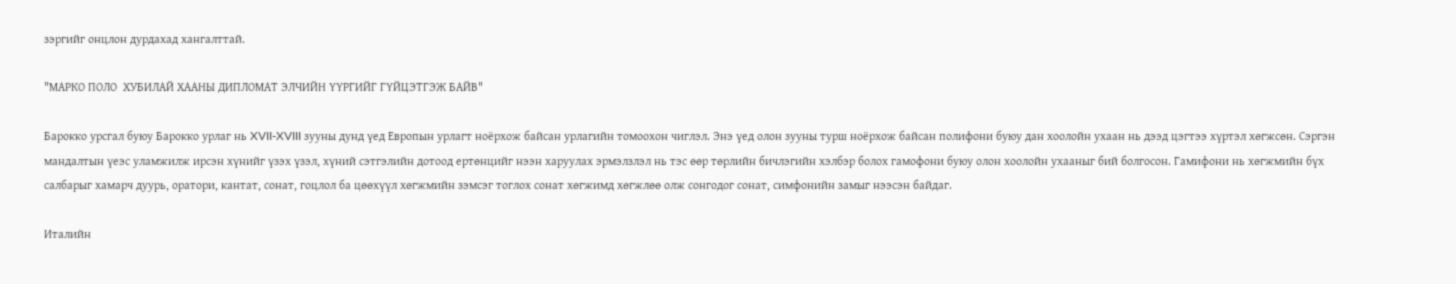зэргийг онцлон дурдахад хангалттай.

"МАРКО ПОЛО  ХУБИЛАЙ ХААНЫ ДИПЛОМАТ ЭЛЧИЙН ҮҮРГИЙГ ГҮЙЦЭТГЭЖ БАЙВ"

Барокко урсгал буюу Барокко урлаг нь XVII-XVIII зууны дунд үед Европын урлагт ноёрхож байсан урлагийн томоохон чиглэл. Энэ үед олон зууны турш ноёрхож байсан полифони буюу дан хоолойн ухаан нь дээд цэгтээ хүртэл хөгжсөн. Сэргэн мандалтын үеэс уламжилж ирсэн хүнийг үзэх үзэл, хүний сэтгэлийн дотоод ертөнцийг нээн харуулах эрмэлзлэл нь тэс өөр төрлийн бичлэгийн хэлбэр болох гамофони буюу олон хоолойн ухааныг бий болгосон. Гамифони нь хөгжмийн бүх салбарыг хамарч дуурь, оратори, кантат, сонат, гоцлол ба цөөхүүл хөгжмийн зэмсэг тоглох сонат хөгжимд хөгжлөө олж сонгодог сонат, симфонийн замыг нээсэн байдаг.

Италийн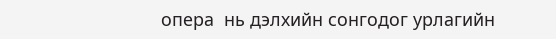опера  нь дэлхийн сонгодог урлагийн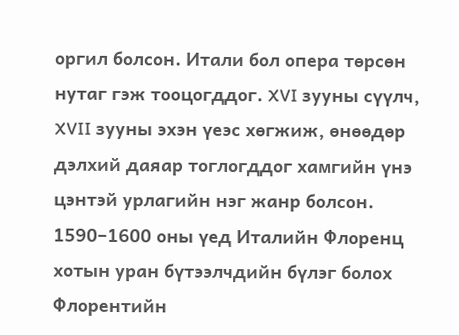оргил болсон. Итали бол опера төрсөн нутаг гэж тооцогддог. XVI зууны сүүлч, XVII зууны эхэн үеэс хөгжиж, өнөөдөр дэлхий даяар тоглогддог хамгийн үнэ цэнтэй урлагийн нэг жанр болсон. 1590–1600 оны үед Италийн Флоренц хотын уран бүтээлчдийн бүлэг болох Флорентийн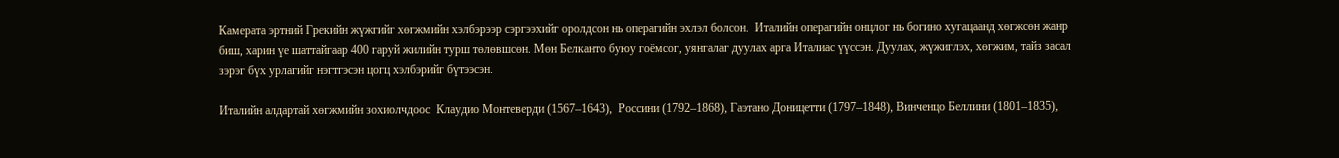Камерата эртний Грекийн жүжгийг хөгжмийн хэлбэрээр сэргээхийг оролдсон нь операгийн эхлэл болсон.  Италийн операгийн онцлог нь богино хугацаанд хөгжсөн жанр биш, харин үе шаттайгаар 400 гаруй жилийн турш төлөвшсөн. Мөн Белканто буюу гоёмсог, уянгалаг дуулах арга Италиас үүссэн. Дуулах, жүжиглэх, хөгжим, тайз засал зэрэг бүх урлагийг нэгтгэсэн цогц хэлбэрийг бүтээсэн.

Италийн алдартай хөгжмийн зохиолчдоос  Клаудио Монтеверди (1567–1643),  Россини (1792–1868), Гаэтано Доницетти (1797–1848), Винченцо Беллини (1801–1835),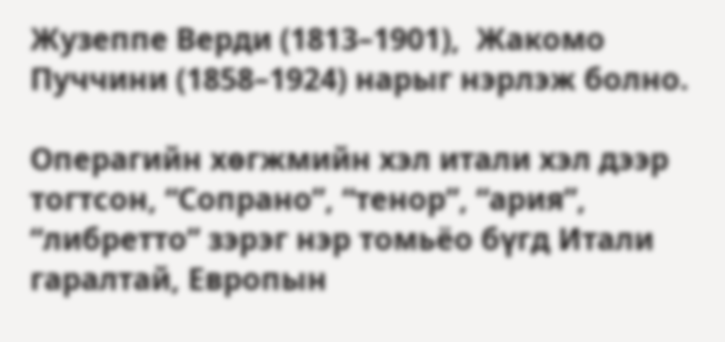Жузеппе Верди (1813–1901),  Жакомо Пуччини (1858–1924) нарыг нэрлэж болно.

Операгийн хөгжмийн хэл итали хэл дээр тогтсон, “Сопрано”, “тенор”, “ария”, “либретто” зэрэг нэр томьёо бүгд Итали гаралтай, Европын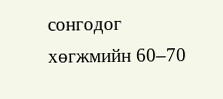сонгодог хөгжмийн 60–70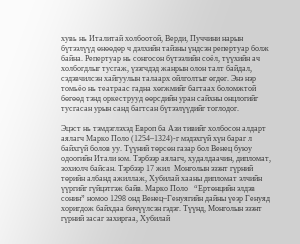хувь нь Италитай холбоотой, Верди, Пуччини нарын бүтээлүүд өнөөдөр ч дэлхийн тайзны үндсэн репертуар болж байна. Репертуар нь сонгосон бүтээлийн соёл, түүхийн ач холбогдлыг тусгаж, үзэгчдэд жанрын олон талт байдал, сэдэвчилсэн хайгуулын талаарх ойлголтыг өгдөг. Энэ нэр томьёо нь театраас гадна хөгжмийг багтаах боломжтой бөгөөд тэнд оркеструуд өөрсдийн уран сайхны онцлогийг тусгасан урын санд багтсан бүтээлүүдийг тоглодог.

Эцэст нь тэмдэглэхэд Европ ба Ази тивийг холбосон алдарт аялагч Марко Поло (1254–1324)-г мэдэхгүй хүн бараг л байхгүй болов уу. Түүний төрсөн газар бол Венец буюу одоогийн Итали юм. Тэрбээр аялагч, худалдаачин, дипломат, зохиолч байсан. Тэрбээр 17 жил  Монголын эзэнт гүрний төрийн албанд ажиллаж, Хубилай хааны дипломат элчийн  үүргийг гүйцэтгэж байв. Марко Поло   “Ертөнцийн элдэв сонин” номоо 1298 онд Венец–Генуягийн дайны үеэр Генуяд хоригдож байхдаа бичүүлсэн гэдэг. Түүнд, Монголын эзэнт гүрний засаг захиргаа, Хубилай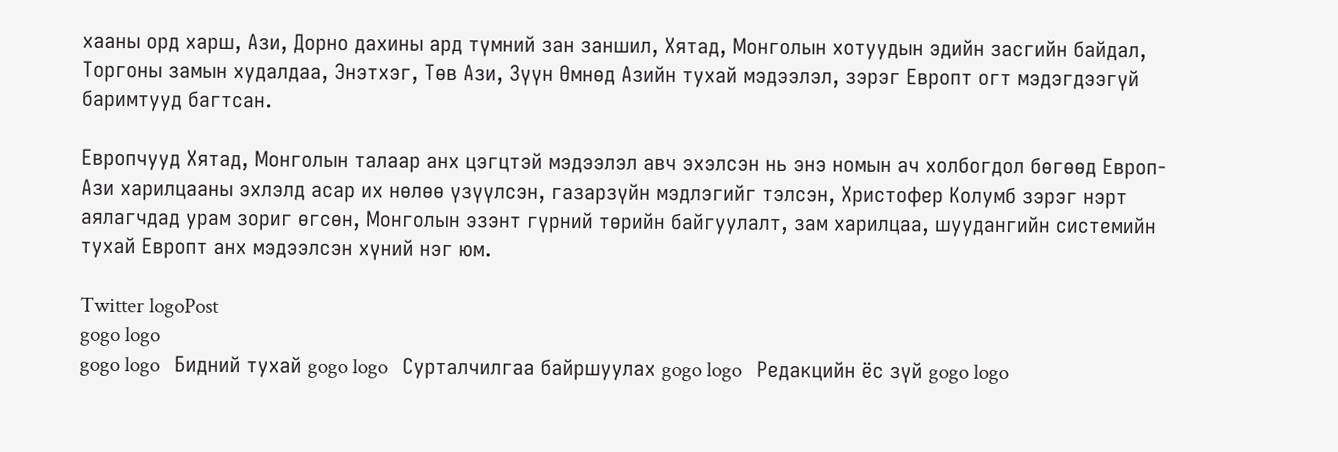хааны орд харш, Ази, Дорно дахины ард түмний зан заншил, Хятад, Монголын хотуудын эдийн засгийн байдал, Торгоны замын худалдаа, Энэтхэг, Төв Ази, Зүүн Өмнөд Азийн тухай мэдээлэл, зэрэг Европт огт мэдэгдээгүй баримтууд багтсан.

Европчууд Хятад, Монголын талаар анх цэгцтэй мэдээлэл авч эхэлсэн нь энэ номын ач холбогдол бөгөөд Европ-Ази харилцааны эхлэлд асар их нөлөө үзүүлсэн, газарзүйн мэдлэгийг тэлсэн, Христофер Колумб зэрэг нэрт аялагчдад урам зориг өгсөн, Монголын эзэнт гүрний төрийн байгуулалт, зам харилцаа, шуудангийн системийн тухай Европт анх мэдээлсэн хүний нэг юм.

Twitter logoPost
gogo logo
gogo logo   Бидний тухай gogo logo   Сурталчилгаа байршуулах gogo logo   Редакцийн ёс зүй gogo logo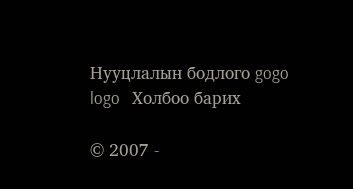Нууцлалын бодлого gogo logo   Холбоо барих

© 2007 -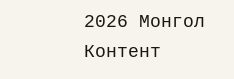2026 Монгол Контент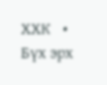ХХК   •   Бүх эрх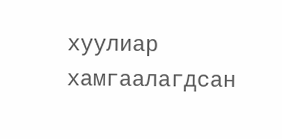хуулиар хамгаалагдсан